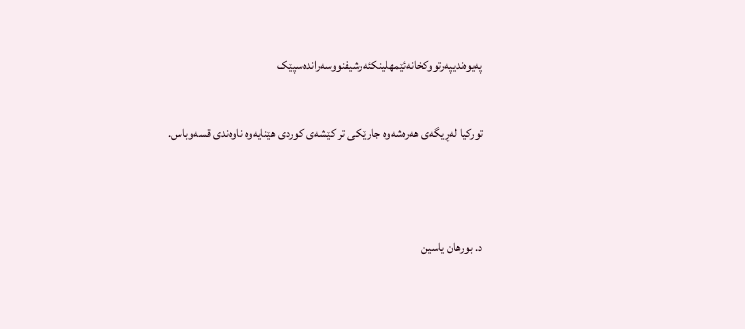په‌یوه‌ندیپه‌رتووکخانه‌ئێمهلینکئه‌رشیفنووسه‌رانده‌سپێک


تورکیا له‌ڕیگه‌ی هه‌ره‌شه‌وه‌ جارێکی تر کێشه‌ی کوردی هێنایه‌وه‌ ناوه‌ندی قسه‌وباس.




د. بورهان یاسین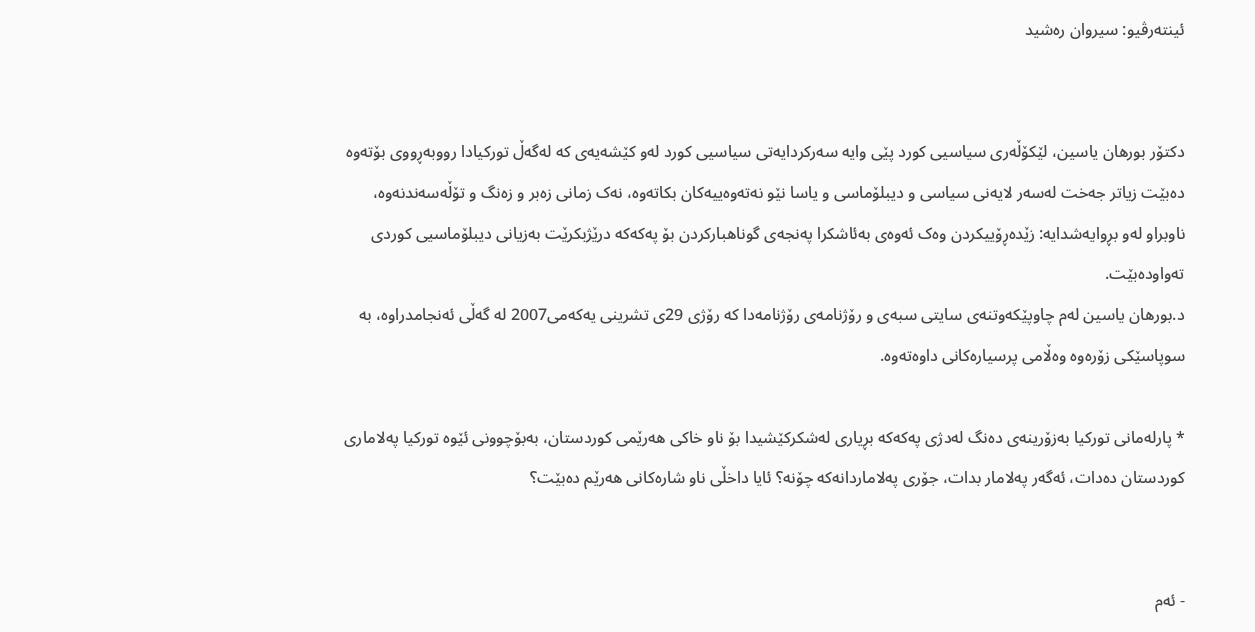ئینته‌رڤیو: سیروان ره‌شید


دکتۆر بورهان یاسین، لێکۆڵه‌ری‌ سیاسیی‌ کورد پێی‌ وایه‌ سه‌رکردایه‌تی‌ سیاسیی‌ کورد له‌و کێشه‌یه‌ی‌ که‌ له‌گه‌ڵ تورکیادا رووبه‌ڕووی‌ بۆته‌وه‌ ده‌بێت زیاتر جه‌خت له‌سه‌ر لایه‌نی‌ سیاسی‌ و دیبلۆماسی‌ و یاسا نێو نه‌ته‌وه‌ییه‌کان بکاته‌وه‌، نه‌ک زمانی‌ زه‌بر و زه‌نگ و تۆڵه‌سه‌ندنه‌وه‌، ناوبراو له‌و بڕوایه‌شدایه‌: زێده‌ڕۆییکردن وه‌ک ئه‌وه‌ی‌ به‌ئاشکرا په‌نجه‌ی‌ گوناهبارکردن بۆ په‌که‌که‌ درێژبکرێت به‌زیانی‌ دیبلۆماسیی‌ کوردی‌ ته‌واوده‌بێت.
د.بورهان یاسین له‌م چاوپێکه‌وتنه‌ی‌ سایتی‌ سبه‌ی‌ و رۆژنامه‌ی‌ رۆژنامه‌دا که‌ رۆژی‌ 29ی‌ تشرینی‌ یه‌که‌می‌2007 له‌ گه‌ڵی‌ ئه‌نجامدراوه‌، به‌ سوپاسێکی‌ زۆره‌وه‌ وه‌ڵامی‌ پرسیاره‌کانی‌ داوه‌ته‌وه‌.

* پارله‌مانی‌ تورکیا به‌زۆرینه‌ی‌ ده‌نگ له‌دژی‌ په‌که‌که‌ بڕیاری‌ له‌شکرکێشیدا بۆ ناو خاکی‌ هه‌رێمی‌ کوردستان، به‌بۆچوونی‌ ئێوه‌ تورکیا په‌لاماری‌ کوردستان ده‌دات، ئه‌گه‌ر په‌لامار بدات، جۆری‌ په‌لاماردانه‌که‌ چۆنه‌؟ ئایا داخڵی‌ ناو شاره‌کانی هه‌رێم ده‌بێت؟


- ئه‌‌م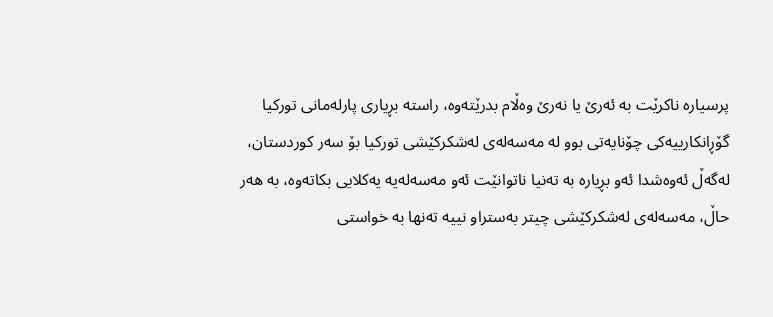پرسیاره‌‌ ناکرێت به‌‌ ئه‌‌رێ یا نه‌رێ‌ وه‌‌ڵام بدرێته‌‌وه‌، راسته‌‌ بڕیاری پارله‌مانی تورکیا گۆڕانکارییه‌‌کی چۆنایه‌‌تی بوو له‌‌ مه‌‌سه‌‌له‌‌ی له‌‌شکرکێشی تورکیا بۆ سه‌‌ر کوردستان، له‌‌گه‌‌ڵ ئه‌‌وه‌‌شدا ئه‌‌و بڕیاره‌‌ به‌‌ ته‌‌نیا ناتوانێت ئه‌‌و مه‌‌سه‌‌له‌‌یه‌‌ یه‌‌کلایی بکاته‌‌وه‌‌، به‌‌ هه‌‌ر حاڵ، مه‌‌سه‌‌له‌‌ی له‌‌شکرکێشی چیتر به‌‌ستراو نییه‌‌ ته‌‌نها به‌‌ خواستی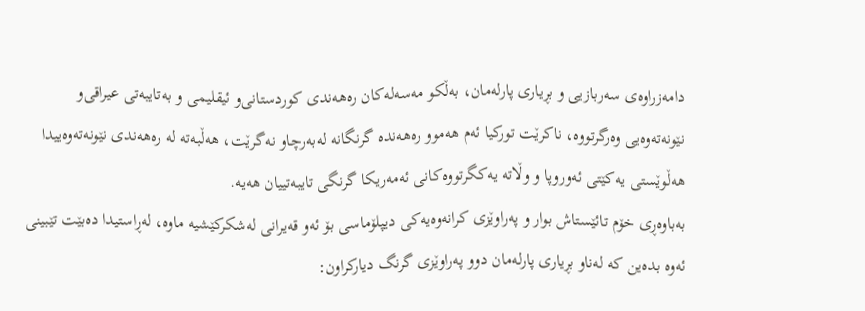دامه‌‌زراوه‌‌ی سه‌‌ربازیی و بڕیاری پارله‌مان، به‌‌ڵکو مه‌‌سه‌‌له‌‌کان ره‌‌هه‌‌ندی کوردستانی‌و ئیقلیمی ‌و به‌تایبه‌‌تی عیراقی‌‌و نێونه‌‌ته‌‌وه‌‌یی وه‌‌رگرتووه‌،‌ ناکرێت تورکیا ئه‌‌م هه‌‌موو ره‌‌هه‌‌نده‌‌ گرنگانه‌‌ له‌‌به‌‌رچاو نه‌‌گرێت، هه‌‌ڵبه‌‌ته‌‌ له‌‌ ره‌‌هه‌‌ندی نێونه‌‌ته‌‌وه‌‌ییدا هه‌‌ڵوێستی یه‌‌کێتی ئه‌‌وروپا ‌و وڵاته‌‌ یه‌‌کگرتووه‌‌کانی ئه‌‌مه‌ریکا گرنگی تایبه‌‌تییان هه‌‌یه‌‌.
به‌باوه‌‌ڕی خۆم تائێستاش بوار و په‌‌راوێزی کرانه‌‌وه‌‌یه‌‌کی دیپلۆماسی بۆ ئه‌‌و قه‌‌یرانی له‌‌شکرکێشیه‌‌ ماوه‌‌، له‌ڕاستیدا ده‌‌بێت تێبینی ئه‌‌وه‌‌ بده‌‌ین که‌‌ له‌ناو بڕیاری پارله‌مان دوو په‌‌راوێزی گرنگ دیارکراون: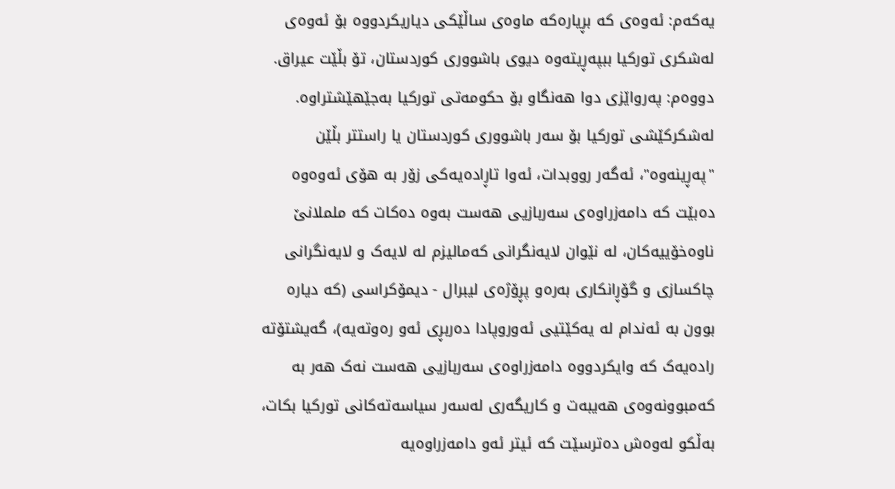یه‌که‌م: ئه‌‌وه‌‌ی که‌‌ بڕیاره‌‌که‌‌ ماوه‌‌ی ساڵێکی دیاریکردووه‌‌ بۆ ئه‌‌وه‌‌ی له‌‌شکری تورکیا ببپه‌‌ڕیته‌‌وه‌‌ دیوی باشووری کوردستان، تۆ بڵێت عیراق.
دووه‌م: په‌‌رواێزی دوا هه‌‌نگاو بۆ حکومه‌‌تی تورکیا به‌‌جێهێشتراوه‌‌.
له‌‌شکرکێشی تورکیا بۆ سه‌‌ر باشووری کوردستان یا راستتر بڵێن "په‌‌ڕینه‌‌وه‌‌"، ئه‌‌گه‌‌ر رووبدات، ئه‌‌وا تاڕاده‌‌یه‌‌کی زۆر به‌‌ هۆی ئه‌‌وه‌‌وه‌‌ ده‌‌بێت که‌‌ دامه‌‌زراوه‌‌ی سه‌‌ربازیی هه‌‌ست به‌‌وه‌‌ ده‌‌کات که‌‌ ململانێ ناوه‌‌خۆییه‌‌کان، له‌‌ نێوان لایه‌‌نگرانی که‌‌مالیزم له‌‌ لایه‌‌ک ‌و‌ لایه‌‌نگرانی چاکسازی ‌و گۆڕانکاری به‌‌ره‌‌و پڕۆژه‌‌ی لیبرال - دیمۆکراسی (که‌‌ دیاره‌‌ بوون به‌‌ ئه‌‌ندام له‌‌ یه‌‌کێتیی ئه‌‌وروپادا ده‌‌ربڕی ئه‌‌و ره‌‌وته‌‌یه‌‌)، گه‌‌یشتۆته‌‌ راده‌‌یه‌‌ک که‌‌ وایکردووه‌‌ دامه‌‌زراوه‌‌ی سه‌‌ربازیی هه‌‌ست نه‌‌ک هه‌‌ر به‌ که‌‌مبوونه‌‌وه‌‌ی هه‌‌یبه‌‌ت ‌و کاریگه‌‌ری له‌‌سه‌‌ر سیاسه‌‌ته‌‌کانی تورکیا بکات، به‌‌ڵکو له‌‌وه‌‌ش ده‌‌ترسێت که‌‌ ئیتر ئه‌‌و دامه‌‌زراوه‌‌یه‌‌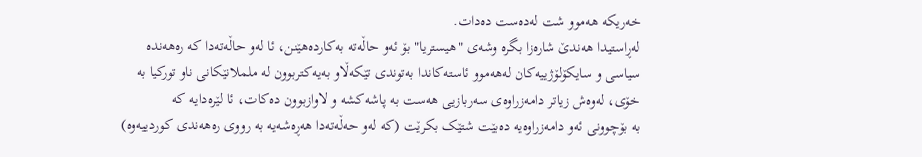خه‌‌ریکه‌‌ هه‌‌موو شت له‌‌ده‌‌ست ده‌‌دات.
له‌‌ڕاستیدا هه‌‌ندێ شاره‌‌زا بگره‌‌ وشه‌‌ی "هیستریا" بۆ ئه‌‌و حاڵه‌‌ته‌‌ به‌‌کارده‌‌هێنن، ئا له‌‌و حاڵه‌‌ته‌‌دا که‌‌ ره‌‌هه‌‌نده‌‌ سیاسی‌ ‌و سایکۆلۆژییه‌‌کان له‌هه‌‌موو ئاسته‌‌کاندا به‌توندی تێکه‌‌ڵاو به‌یه‌‌کتربوون له‌‌ ململانێکانی ناو تورکیا به‌‌ خۆی، له‌‌وه‌‌ش زیاتر دامه‌‌زراوه‌‌ی سه‌‌ربازیی هه‌‌ست به‌‌ پاشه‌‌کشه‌‌ ‌و لاوازبوون ده‌‌کات، ئا لێره‌‌دایه‌‌ که‌‌ به‌ ‌بۆچوونی ئه‌‌و دامه‌‌زراوه‌‌یه‌‌ ده‌‌بێت شتێک بکرێت (که‌‌ له‌‌و حه‌‌ڵه‌‌ته‌‌دا هه‌‌ڕه‌‌شه‌‌یه‌‌ به‌‌ رووی ره‌‌هه‌‌ندی کوردییه‌‌وه‌‌)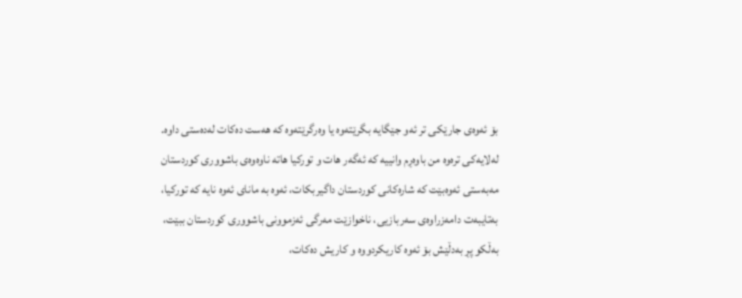بۆ ئه‌‌وه‌‌ی جارێکی تر ئه‌‌و جێگایه‌‌ بگرێته‌‌وه‌‌ یا وه‌‌رگرێته‌‌وه‌‌ که‌‌ هه‌‌ست ده‌‌کات له‌‌ده‌‌ستی داوه‌‌.
له‌لایه‌‌کی تره‌‌وه‌‌ من باوه‌‌ڕم وانییه‌‌ که‌‌ ئه‌‌گه‌‌ر هات و تورکیا هاته‌‌ ناوه‌‌وه‌‌ی باشووری کوردستان مه‌‌به‌‌ستی ئه‌‌وه‌‌بێت که‌‌ شاره‌‌کانی کوردستان داگیربکات، ئه‌‌وه‌‌ به‌‌ مانای ئه‌‌وه‌‌ نایه‌‌ که‌‌ تورکیا، به‌‌تایبه‌‌ت دامه‌‌زراوه‌‌ی سه‌‌ربازیی، ناخوازێت مه‌‌رگی ئه‌‌زموونی باشووری کوردستان ببێت، به‌‌ڵکو پڕ به‌‌دڵێش بۆ ئه‌‌وه‌‌ کاریکردووه‌ ‌و کاریش ده‌کات،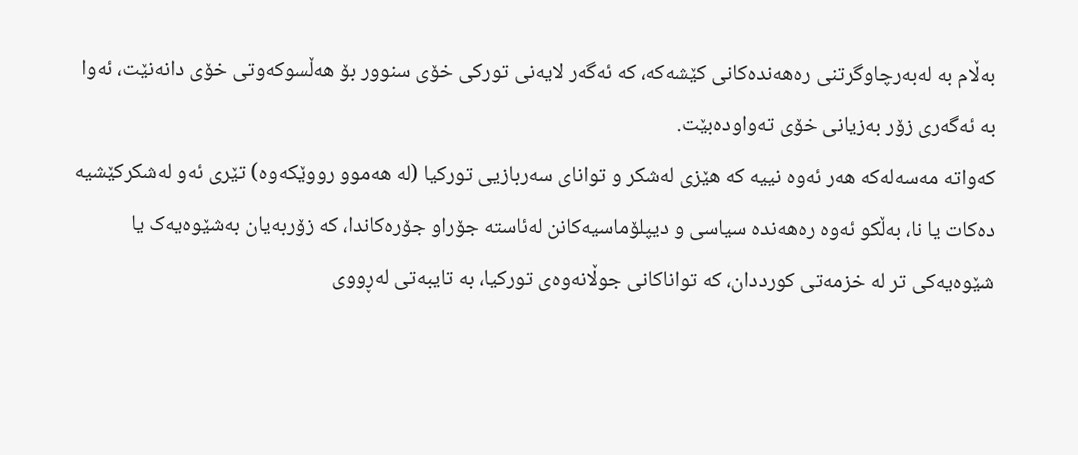به‌‌ڵام به‌‌ له‌‌به‌‌رچاوگرتنی ره‌‌هه‌‌نده‌‌کانی کێشه‌‌که‌‌، که‌‌ ئه‌‌گه‌‌ر لایه‌‌نی تورکی خۆی سنوور بۆ هه‌‌ڵسوکه‌‌وتی خۆی دانه‌‌نێت، ئه‌‌وا به‌‌ ئه‌‌گه‌‌ری زۆر به‌زیانی خۆی ته‌‌واوده‌‌بێت.
که‌‌واته‌‌ مه‌‌سه‌‌له‌‌که‌‌ هه‌‌ر ئه‌‌وه‌‌ نییه‌‌ که‌‌ هێزی له‌‌شکر ‌و توانای سه‌‌ربازیی تورکیا (له‌‌ هه‌‌موو رووێکه‌‌وه‌‌) تێری ئه‌‌و له‌‌شکرکێشیه‌‌ ده‌‌کات یا نا، به‌‌ڵکو ئه‌‌وه‌‌ ره‌‌هه‌‌نده‌‌ سیاسی ‌و دیپلۆماسیه‌‌کانن له‌ئاسته‌‌ جۆراو جۆره‌‌کاندا، که‌‌ زۆربه‌‌یان به‌‌شێوه‌‌یه‌‌ک یا شێوه‌‌یه‌‌کی تر له‌‌ خزمه‌‌تی کورددان، که‌‌ تواناکانی جوڵانه‌‌وه‌‌ی تورکیا، به‌‌ تایبه‌‌تی له‌ڕووی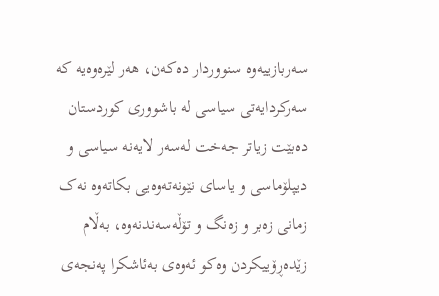سه‌‌ربازییه‌‌وه‌‌ سنووردار ده‌‌که‌‌ن، هه‌‌ر لێره‌‌وه‌‌یه‌‌ که‌‌ سه‌‌رکردایه‌‌تی سیاسی له‌ باشووری کوردستان ده‌‌بێت زیاتر جه‌خت له‌‌سه‌‌ر لایه‌‌نه‌‌ سیاسی ‌و دیپلۆماسی‌ ‌و یاسای نێونه‌‌ته‌‌وه‌‌یی بکاته‌‌وه‌‌ نه‌‌ک زمانی زه‌‌بر ‌و زه‌‌نگ ‌و تۆڵه‌‌سه‌‌ندنه‌‌وه‌‌، به‌‌ڵام زێده‌‌ڕۆییکردن وه‌‌کو ئه‌‌وه‌‌ی به‌ئاشکرا په‌‌نجه‌‌ی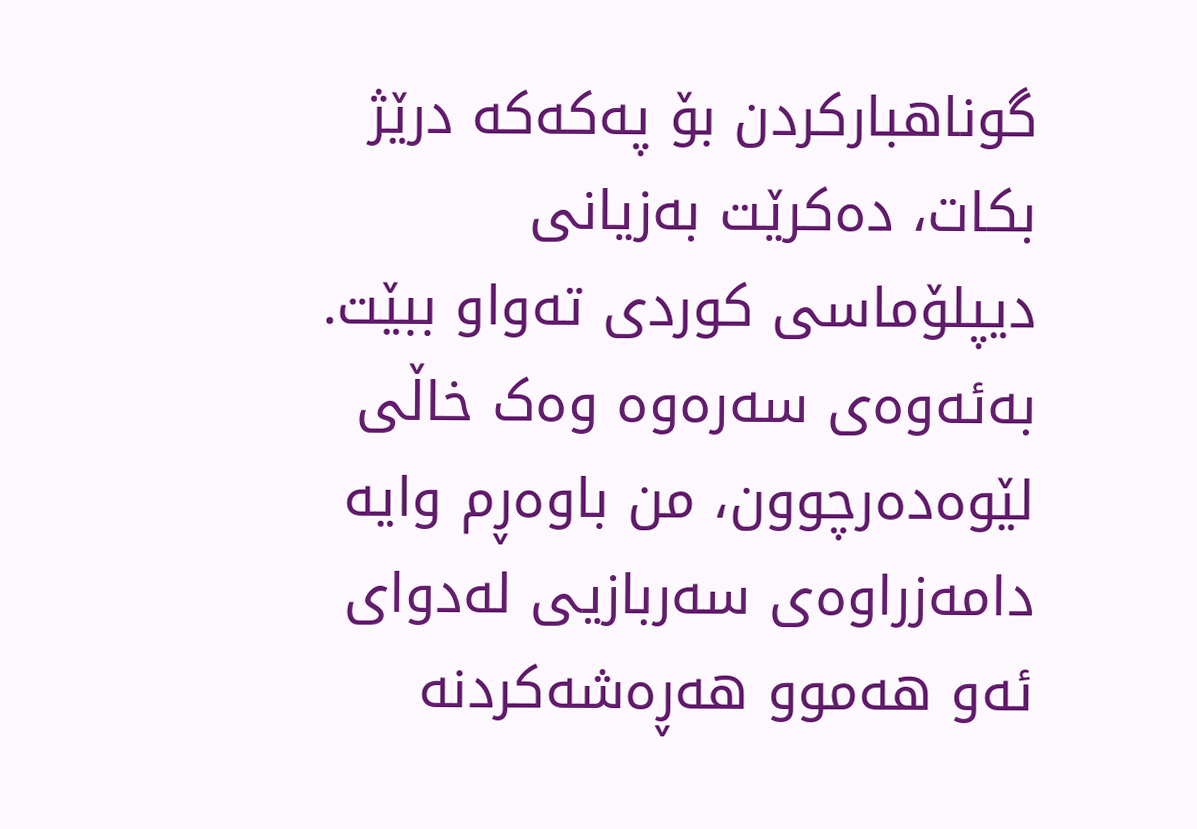گوناهبارکردن بۆ په‌که‌که‌ درێژ بکات، ده‌‌کرێت به‌زیانی دیپلۆماسی کوردی ته‌‌واو ببێت.
به‌ئه‌‌وه‌‌ی سه‌‌ره‌‌وه‌‌ وه‌‌ک خاڵی لێوه‌‌ده‌‌رچوون، من باوه‌‌ڕم وایه‌‌ دامه‌‌زراوه‌‌ی سه‌‌ربازیی له‌‌دوای ئه‌‌و هه‌‌موو هه‌‌ڕه‌‌شه‌‌کردنه‌‌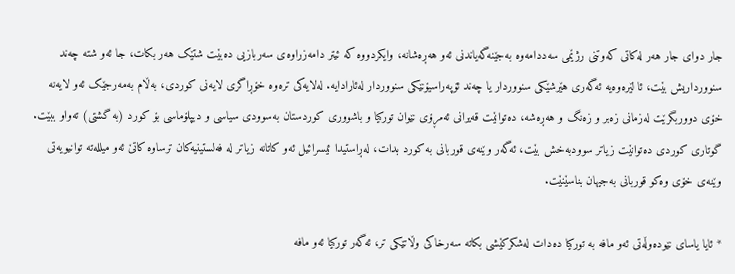جار دوای جار هه‌‌ر له‌‌کاتی که‌‌وتنی رژێمی سه‌‌ددامه‌‌وه‌‌ به‌‌جێنه‌‌گه‌‌یاندنی ئه‌‌و هه‌‌ڕه‌‌شانه‌‌، وایکردووه‌‌ که‌ ئیتر دامه‌‌زراوه‌‌ی سه‌‌ربازیی ده‌‌بێت شتێک هه‌‌ر بکات، جا ئه‌‌و شته‌‌ چه‌‌ند سنوورداریش بێت، ئا لێره‌‌وه‌‌یه‌ ئه‌‌گه‌‌ری هێرشێکی سنووردار یا چه‌‌ند ئۆپه‌‌راسیۆنێکی سنووردار له‌ئارادایه‌‌. له‌لایه‌‌کی تره‌‌وه‌‌ خۆڕاگری لایه‌‌نی کوردی، به‌‌ڵام به‌مه‌‌رجێک ئه‌‌و لایه‌‌نه‌‌ خۆی دووربگرێت له‌زمانی زه‌‌بر و زه‌‌نگ ‌و هه‌‌ڕه‌‌شه‌‌،‌ ده‌‌توانێت قه‌‌یرانی ئه‌‌مڕۆی نێوان تورکیا و باشووری کوردستان به‌‌سوودی سیاسی ‌و دیپلۆماسی بۆ کورد (به‌‌ گشتی) ته‌‌واو ببێت.
گوتاری کوردی ده‌‌توانێت زیاتر سوودبه‌‌خش بێت، ئه‌‌گه‌‌ر وێنه‌‌ی قوربانی به‌‌ کورد بدات، له‌ڕاستیدا ئیسرائیل ئه‌‌و کاتانه‌‌ زیاتر له‌ فه‌‌لستینیه‌‌کان ترساوه‌‌ کاتێ ئه‌‌و میلله‌‌ته‌‌ توانیویه‌‌تی وێنه‌‌ی خۆی وه‌‌کو قوربانی به‌‌جیهان بناسێنێت.

* ئایا یاسای‌ نێوده‌وڵه‌تی‌ ئه‌و مافه‌ به‌ تورکیا ده‌دات له‌شکرکێشی‌ بکاته‌ سه‌رخاکی‌ وڵاتێکی‌ تر، ئه‌گه‌ر تورکیا ئه‌و مافه‌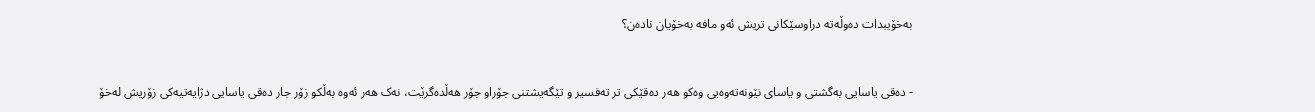به‌خۆیبدات ده‌وڵه‌ته‌ دراوسێکانی‌ تریش ئه‌و مافه‌ به‌خۆیان ناده‌ن؟


- ده‌‌قی یاسایی به‌گشتی ‌و یاسای نێونه‌‌ته‌‌وه‌‌یی وه‌‌کو هه‌‌ر ده‌‌قێکی تر ته‌‌فسیر ‌و تێگه‌‌یشتنی جۆراو جۆر هه‌‌ڵده‌‌گرێت، نه‌‌ک هه‌‌ر ئه‌‌وه‌‌ به‌‌ڵکو زۆر جار ده‌‌قی یاسایی دژایه‌‌تیه‌‌کی زۆریش له‌‌خۆ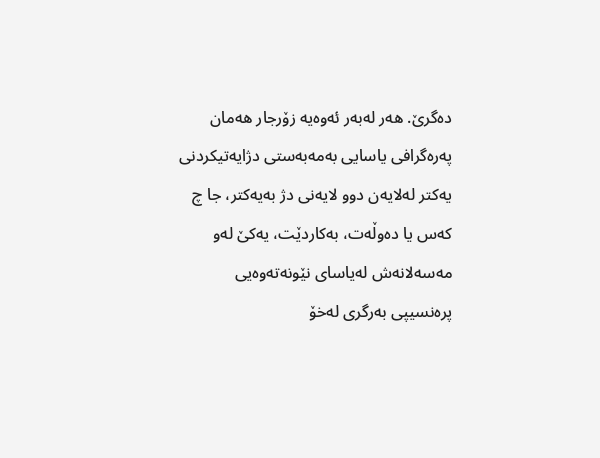ده‌‌گرێ. هه‌‌ر له‌‌به‌‌ر ئه‌‌وه‌‌یه‌‌ زۆرجار هه‌‌مان په‌‌ره‌‌گرافی یاسایی به‌‌مه‌‌به‌‌ستی دژایه‌‌تیکردنی یه‌‌کتر له‌‌لایه‌‌ن دوو لایه‌‌نی دژ به‌‌یه‌‌کتر، جا چ که‌‌س یا ده‌‌وڵه‌‌ت، به‌‌کاردێت، یه‌‌کێ له‌‌و مه‌‌سه‌‌لانه‌‌ش له‌‌یاسای نێونه‌‌ته‌‌وه‌‌یی پره‌‌نسیپی به‌‌رگری له‌‌خۆ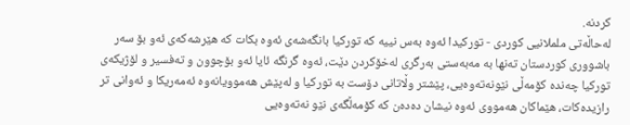کردنه‌‌.
له‌حاڵه‌‌تی ململانیی کوردی - تورکیدا ئه‌‌وه‌‌ به‌‌س نییه‌‌ که‌ تورکیا بانگه‌‌شه‌‌ی ئه‌‌وه‌‌ بکات که‌ هێرشه‌‌که‌‌ی ئه‌‌و بۆ سه‌‌ر باشووری کوردستان ته‌‌نها به‌‌ مه‌‌به‌‌ستی به‌‌رگری له‌‌خۆکردن دێت، ئه‌‌وه‌‌ گرنگه‌‌ ئایا ئه‌‌و بۆچوون ‌و ته‌‌فسیر و لۆژیکه‌‌ی تورکیا چه‌‌نده‌‌ کۆمه‌‌ڵی نێونه‌‌ته‌‌وه‌‌یی، پێشتر وڵاتانی دۆست به‌ تورکیا ‌و له‌پێش هه‌‌موویانه‌‌وه‌‌ ئه‌‌مه‌ریکا ‌و ئه‌‌وانی تر رازیده‌‌کات، هێماکان هه‌‌مووی ئه‌‌وه‌‌ نیشان ده‌‌ده‌‌ن که‌‌ کۆمه‌‌ڵگه‌‌ی نێو نه‌‌ته‌‌وه‌‌یی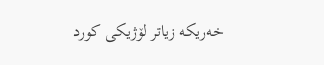خه‌‌ریکه‌‌ زیاتر لۆژیکی کورد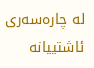له‌ ‌چاره‌‌سه‌‌ری ئاشتییانه‌‌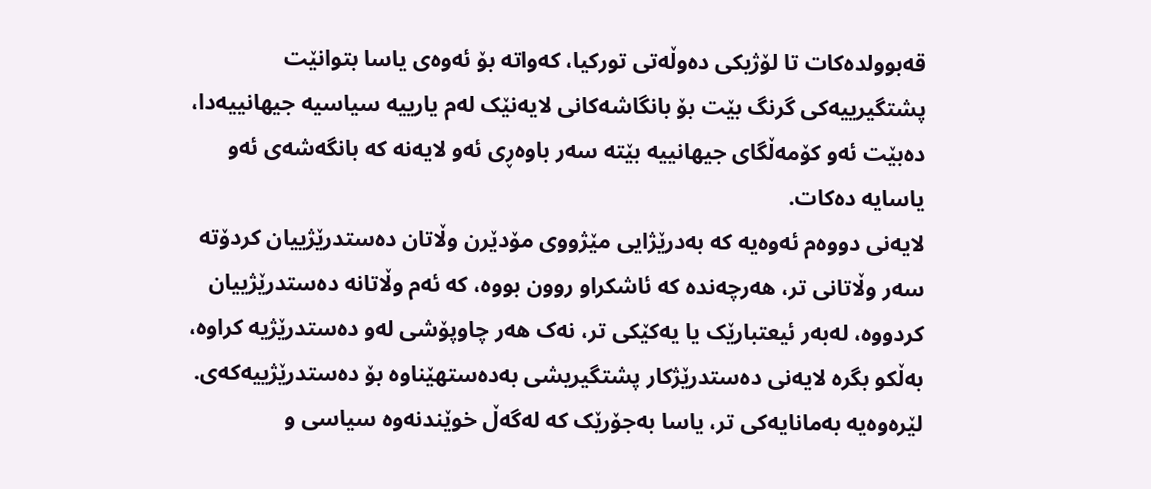قه‌‌بوولده‌‌کات تا لۆژیکی ده‌‌وڵه‌‌تی تورکیا، که‌‌واته‌‌ بۆ ئه‌‌وه‌‌ی یاسا بتوانێت پشتگیرییه‌کی گرنگ بێت بۆ بانگاشه‌‌کانی لایه‌‌نێک له‌م ‌یارییه‌‌ سیاسیه‌‌ جیهانییه‌‌دا، ده‌‌بێت ئه‌‌و کۆمه‌‌ڵگای جیهانییه‌ بێته‌‌ سه‌‌ر باوه‌‌ڕی ئه‌‌و لایه‌‌نه‌‌ که‌ بانگه‌‌شه‌‌ی ئه‌‌و یاسایه‌‌ ده‌‌کات.
لایه‌‌نی دووه‌‌م ئه‌‌وه‌‌یه‌‌ که‌‌ به‌‌درێژایی مێژووی مۆدێرن وڵاتان ده‌‌ستدرێژییان کردۆته‌‌ سه‌‌ر وڵاتانی تر، هه‌‌رچه‌‌نده‌‌ که‌ ئاشکراو روون بووه‌،‌ که‌‌ ئه‌‌م وڵاتانه‌ ده‌‌ستدرێژییان کردووه‌‌، له‌‌به‌‌ر ئیعتبارێک یا یه‌‌کێکی تر، نه‌‌ک هه‌‌ر چاوپۆشی له‌‌و ده‌‌ستدرێژیه‌‌ کراوه‌،‌ به‌‌ڵکو بگره‌‌ لایه‌‌نی ده‌‌ستدرێژکار پشتگیریشی به‌‌ده‌‌ستهێناوه‌‌ بۆ ده‌‌ستدرێژییه‌‌که‌‌ی.
لێره‌‌وه‌‌یه‌ به‌مانایه‌‌کی تر، یاسا به‌جۆرێک که‌‌ له‌‌گه‌‌ڵ خوێندنه‌‌وه‌‌ سیاسی‌ ‌و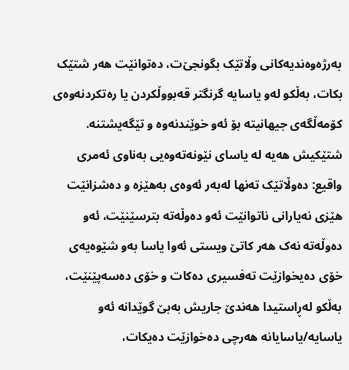به‌‌رژه‌‌وه‌‌ندیه‌‌کانی وڵاتێک بگونجێ‌ت، ده‌‌توانێت هه‌‌ر شتێک بکات، به‌‌ڵکو له‌‌و یاسایه‌‌ گرنگتر قه‌‌بووڵکردن یا ره‌‌تکردنه‌‌وه‌‌ی کۆمه‌‌ڵگه‌‌ی جیهانیته‌‌ بۆ ئه‌‌و خوێندنه‌‌وه‌‌ و تێگه‌‌یشتنه‌‌.
شتێکیش هه‌‌یه‌‌ له‌ یاسای نێونه‌‌ته‌‌وه‌‌یی به‌‌ناوی ئه‌‌مری واقیع: ده‌‌وڵاتێک ته‌‌نها له‌‌به‌‌ر ئه‌‌وه‌‌ی به‌‌هێزه‌‌ و ده‌‌شزانێت هێزی نه‌‌یارانی‌ ناتوانێت ئه‌‌و ده‌‌وڵه‌‌ته‌‌ بترسێنێت، ئه‌‌و ده‌‌وڵه‌‌ته‌‌ نه‌‌ک هه‌‌ر کاتێ ویستی ئه‌‌وا یاسا به‌‌و شێوه‌‌یه‌‌ی خۆی ده‌‌یخوازێت ته‌‌فسیری ده‌‌کات و خۆی ده‌‌سه‌‌پێنێت، به‌‌ڵکو له‌‌ڕاستیدا هه‌‌ندێ جاریش به‌‌بێ گوێدانه‌‌ ئه‌‌و یاسایه‌‌/یاسایانه‌‌ هه‌‌رچی ده‌‌خوازێت ده‌‌یکات،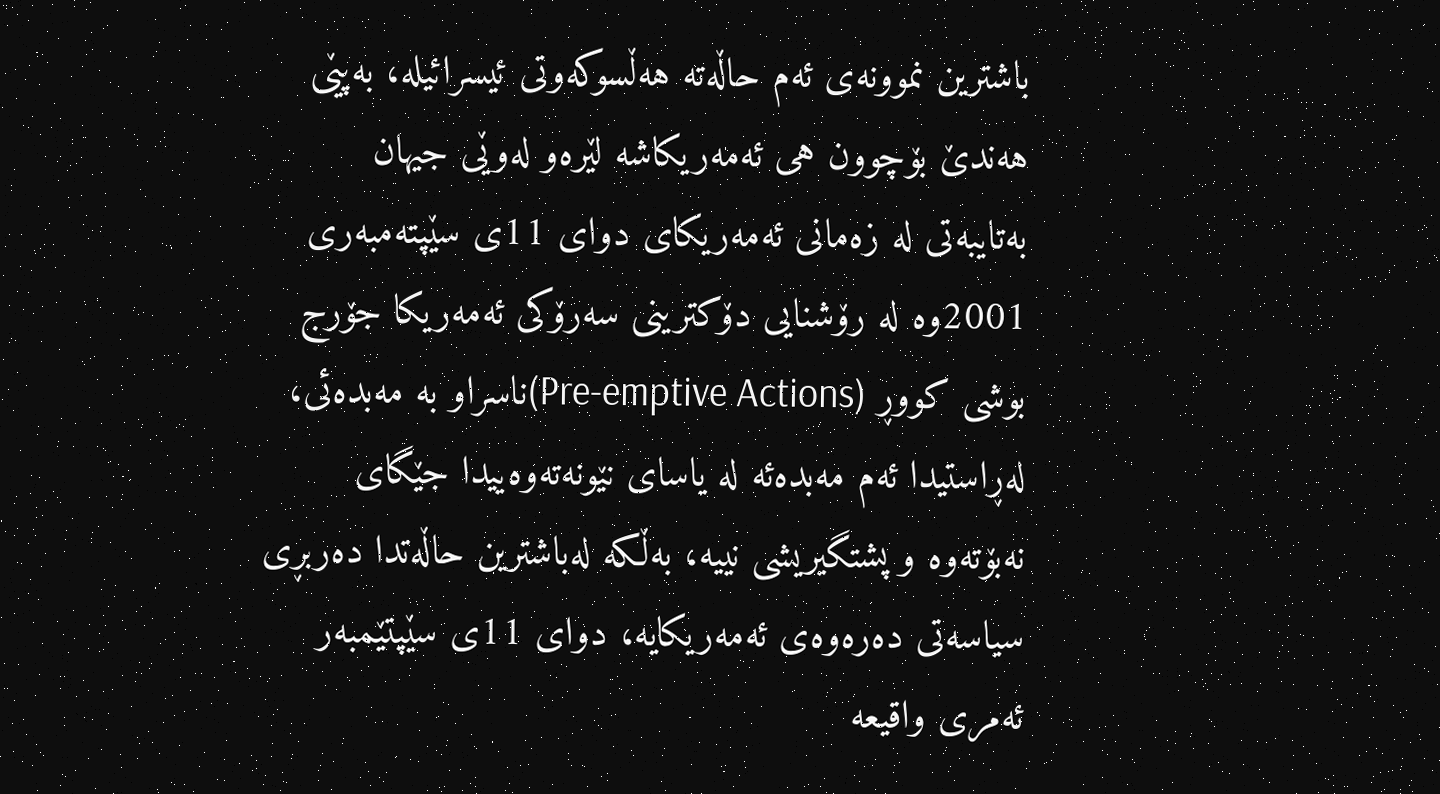باشترین نموونه‌‌ی ئه‌‌م حاڵه‌‌ته‌‌ هه‌‌ڵسوکه‌‌وتی ئیسرائیله‌‌، به‌‌پێی هه‌‌ندێ بۆچوون هی ئه‌‌مه‌ریکاشه‌‌ لێره‌‌و له‌‌وێی جیهان به‌تایبه‌‌تی له‌ زه‌‌مانی ئه‌‌مه‌ریکای دوای 11ی سێپته‌‌مبه‌‌ری 2001وه‌‌ له‌‌ رۆشنایی دۆکترینی سه‌‌رۆکی ئه‌‌مه‌ریکا جۆرج بوشی کووڕ (Pre-emptive Actions)ناسراو به‌‌ مه‌‌بده‌‌ئی،
له‌ڕاستیدا ئه‌‌م مه‌‌بده‌‌ئه‌‌ له‌ یاسای نێونه‌‌ته‌‌وه‌‌ییدا جێگا‌ی نه‌‌بۆته‌‌وه‌‌ ‌و پشتگیریشی نییه‌‌، به‌‌ڵکه‌‌ له‌‌باشترین حاڵه‌‌تدا ده‌‌ربڕی سیاسه‌‌تی ده‌‌ره‌‌وه‌‌ی ئه‌‌مه‌ریکایه‌،‌ دوای 11ی سێپتێمبه‌‌ر ئه‌‌مری واقیعه‌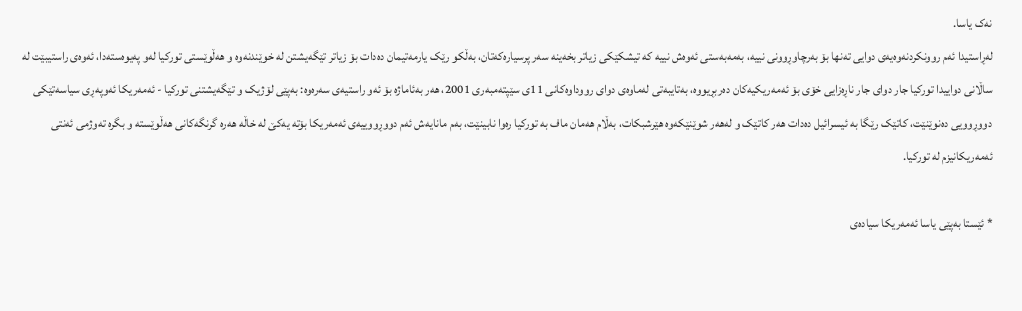نه‌‌ک یاسا‌.
له‌ڕاستیدا ئه‌‌م روونکردنه‌‌وه‌‌یه‌‌ی دوایی ته‌‌نها بۆ به‌‌رچاوڕوونی نییه‌‌، به‌مه‌‌به‌‌ستی ئه‌‌وه‌‌ش نییه‌‌ که‌‌ تیشکێکی زیاتر بخه‌‌ینه‌‌ سه‌‌ر پرسیاره‌‌که‌‌تان‌، به‌‌ڵکو رێک یارمه‌‌تیمان ده‌‌دات بۆ زیاتر تێگه‌‌یشتن له‌ ‌خوێندنه‌‌وه‌‌ ‌و هه‌‌ڵوێستی تورکیا له‌‌و په‌‌یوه‌‌سته‌‌دا، ئه‌‌وه‌‌ی راستیبێت له‌ ساڵانی دواییدا تورکیا جار دوای جار ناڕه‌‌زایی خۆی بۆ ئه‌‌مه‌ریکیه‌‌کان ده‌‌ربڕیووه‌‌، به‌تایبه‌‌تی له‌ماوه‌‌ی دوای رووداوه‌‌کانی 11ی سێپته‌‌مبه‌‌ری 2001،‌ هه‌‌ر به‌‌ئاماژه‌‌ بۆ ئه‌‌و راستیه‌‌ی سه‌‌ره‌‌وه‌‌: به‌پێی لۆژیک ‌و تێگه‌‌یشتنی تورکیا - ئه‌‌مه‌ریکا ئه‌‌وپه‌‌ڕی سیاسه‌‌تێکی دووڕوویی ده‌‌نوێنێت، کاتێک رێگا به‌‌ ئیسرائیل ده‌‌دات هه‌‌ر کاتێک ‌و له‌هه‌‌ر شوێنێکه‌‌وه‌‌ هێرشبکات، به‌‌ڵام هه‌‌مان ماف به‌‌ تورکیا ره‌‌وا نا‌بینێت، به‌‌م مانایه‌‌ش ئه‌‌م دووڕووییه‌‌ی ئه‌‌مه‌ریکا‌ بۆته‌‌ یه‌‌کێ له‌‌ خاڵه‌‌ هه‌‌ره‌ ‌گرنگه‌‌کانی هه‌‌ڵوێسته‌‌ و بگره‌‌ ته‌‌وژمی ئه‌‌نتی ئه‌‌مه‌ریکانیزم له‌ تورکیا.

* ئێستا به‌پێی‌ یاسا ئه‌مه‌ریکا سیاده‌ی‌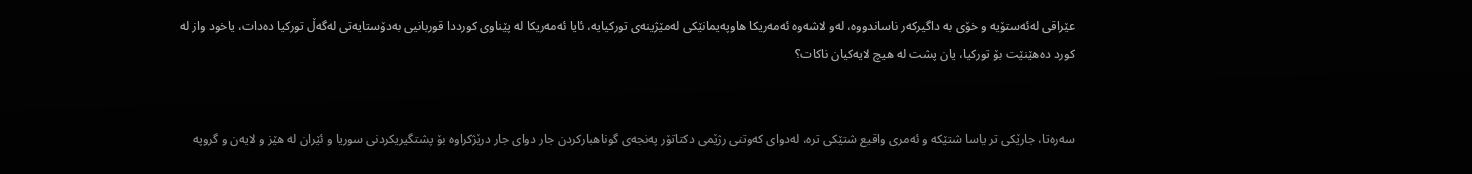عێراقی‌ له‌ئه‌ستۆیه‌ و خۆی‌ به‌ داگیرکه‌ر ناساندووه‌، له‌و لاشه‌وه‌ ئه‌مه‌ریکا هاوپه‌یمانێکی‌ له‌مێژینه‌ی‌ تورکیایه‌، ئایا ئه‌مه‌ریکا له‌ پێناوی‌ کورددا قوربانیی‌ به‌دۆستایه‌تی‌ له‌گه‌ڵ تورکیا ده‌دات، یاخود واز له‌ کورد ده‌هێنێت بۆ تورکیا، یان پشت له‌ هیچ لایه‌کیان ناکات؟


سه‌‌ره‌‌تا، جارێکی تر یاسا شتێکه‌ و ئه‌‌مری واقیع شتێکی تره‌‌، له‌دوای که‌‌وتنی رژێمی دکتاتۆر په‌‌نجه‌‌ی گوناهبارکردن جار دوای جار درێژکراوه‌‌ بۆ پشتگیریکردنی سوریا ‌و ئێران له‌ هێز ‌و لایه‌‌ن ‌و گروپه‌‌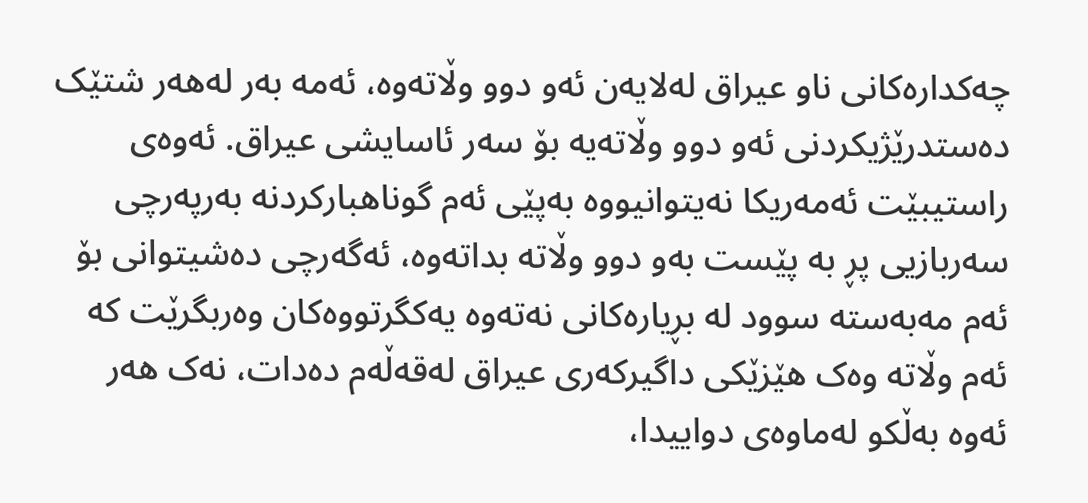چه‌‌کداره‌‌کانی ناو عیراق له‌لایه‌‌ن ئه‌‌و دوو وڵاته‌‌وه‌‌، ئه‌‌مه‌‌ به‌‌ر له‌‌هه‌‌ر شتێک ده‌‌ستدرێژیکردنی ئه‌‌و دوو وڵاته‌‌یه‌‌ بۆ سه‌‌ر ئاسایشی عیراق. ئه‌‌وه‌‌ی راستیبێت ئه‌‌مه‌ریکا نه‌‌یتوانیووه‌‌ به‌‌پێی ئه‌‌م گوناهبارکردنه‌‌ به‌‌رپه‌‌رچی سه‌‌ربازیی پڕ به‌ پێست به‌‌و دوو وڵاته‌‌ بداته‌‌وه‌‌، ئه‌‌گه‌‌رچی ده‌‌شیتوانی بۆ ئه‌‌م مه‌‌به‌‌سته‌‌ سوود له‌ ‌بڕیاره‌‌کانی نه‌‌ته‌‌وه‌‌ یه‌‌کگرتووه‌‌کان وه‌‌ربگرێت که‌‌ ئه‌‌م وڵاته‌‌ وه‌‌ک هێزێکی داگیرکه‌‌ری عیراق له‌قه‌‌ڵه‌‌م ده‌‌دات، نه‌‌ک هه‌‌ر ئه‌‌وه‌‌ به‌‌ڵکو له‌‌ماوه‌‌ی دواییدا،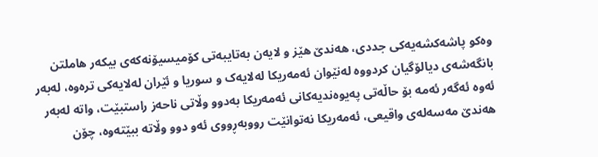وه‌‌کو پاشه‌‌کشه‌‌یه‌‌کی جددی، هه‌‌ندێ هێز و لایه‌‌ن به‌تایبه‌‌تی کۆمیسیۆنه‌‌که‌‌ی بیکه‌‌ر هاملتن بانگه‌‌شه‌‌ی دیالۆگیان کردووه‌‌ له‌‌نێوان ئه‌‌مه‌ریکا له‌‌لایه‌‌ک ‌و‌ سوریا ‌و ئێران له‌‌لایه‌‌کی تره‌‌وه‌‌، له‌‌به‌‌ر ئه‌‌وه‌‌ ئه‌‌گه‌‌ر ئه‌‌مه‌‌ بۆ حاڵه‌‌تی په‌‌یوه‌‌ندیه‌‌کانی ئه‌‌مه‌ریکا به‌دوو وڵاتی ناحه‌‌ز راستبێت، واته‌‌ له‌‌به‌‌ر هه‌‌ندێ مه‌‌سه‌‌له‌‌ی واقیعی، ئه‌‌مه‌ریکا نه‌‌توانێت رووبه‌‌ڕووی ئه‌‌و دوو وڵاته‌‌ ببێته‌‌وه‌‌، چۆن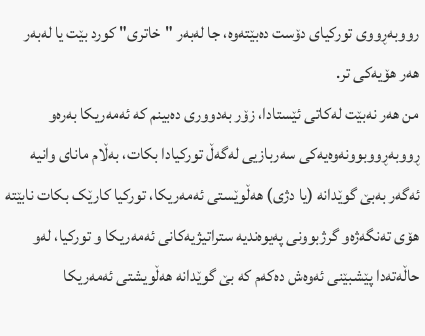رووبه‌ڕووی تورکیای دۆست ده‌‌بێته‌‌وه‌‌، جا له‌‌به‌‌ر "خاتری" کورد بێت یا له‌‌به‌‌ر‌ هه‌‌ر هۆیه‌‌کی تر.
من هه‌‌ر نه‌‌بێت له‌کاتی ئێستادا، زۆر به‌دووری ده‌‌بینم که‌ ‌ئه‌‌مه‌ریکا به‌‌ره‌‌و ڕووبه‌ڕووبوونه‌‌وه‌‌یه‌‌کی سه‌‌ربازیی له‌‌گه‌‌ڵ تورکیادا بکات، به‌‌ڵام مانای وانیه‌‌ ئه‌‌گه‌‌ر به‌‌بێ گوێدانه‌‌ (یا دژی) هه‌‌ڵوێستی ئه‌‌مه‌ریکا، تورکیا کارێک بکات نابێته‌‌ هۆی ته‌‌نگه‌‌ژه‌‌و گرژبوونی په‌‌یوه‌‌ندیه‌‌ ستراتیژیه‌‌کانی ئه‌‌مه‌ریکا ‌و تورکیا، له‌‌و حاڵه‌‌ته‌‌دا پێشبێنی ئه‌‌وه‌ش‌ ده‌‌که‌‌م که‌ بێ گوێدانه‌‌ هه‌‌ڵویشتی ئه‌‌مه‌ریکا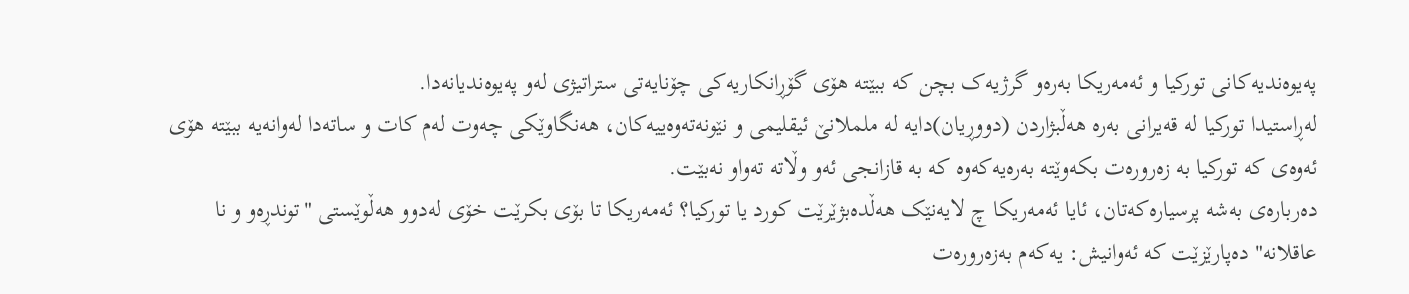په‌‌یوه‌‌ندیه‌‌کانی تورکیا ‌و ئه‌‌مه‌ریکا به‌‌ره‌‌و گرژیه‌‌ک بچن که‌ ببێته‌‌ هۆی گۆڕانکاریه‌‌کی چۆنایه‌‌تی ستراتیژی له‌‌و په‌‌یوه‌‌ندیانه‌‌دا.
له‌‌ڕاستیدا تورکیا له‌ قه‌‌یرانی به‌‌ره‌‌ هه‌‌ڵبژاردن (دووڕیان)دایه‌‌ له‌‌ ململانێ ئیقلیمی‌ ‌و نێونه‌‌ته‌‌وه‌‌ییه‌‌کان، هه‌‌نگاوێکی چه‌‌وت له‌‌م کات ‌و ساته‌‌دا له‌‌وانه‌‌یه‌‌ ببێته‌‌ هۆی ئه‌‌وه‌‌ی که‌ ‌تورکیا به‌‌ زه‌‌روره‌‌ت بکه‌‌وێته‌‌ به‌‌ره‌‌یه‌‌که‌‌وه‌‌ که‌‌ به‌‌ قازانجی ئه‌‌و وڵاته‌‌ ته‌‌واو نه‌‌بێت.
ده‌‌رباره‌‌ی به‌‌شه‌ ‌پرسیاره‌‌که‌‌تان، ئایا ئه‌‌مه‌ریکا چ لایه‌‌نێک هه‌‌ڵده‌‌بژێرێت کورد یا تورکیا؟ ئه‌‌مه‌ریکا تا بۆی بکرێت خۆی له‌دوو هه‌‌ڵوێستی "توندڕه‌‌و و نا عاقلانه‌‌" ده‌‌پارێزێت که‌ ‌ئه‌‌وانیش: یه‌که‌م به‌‌زه‌‌روره‌‌ت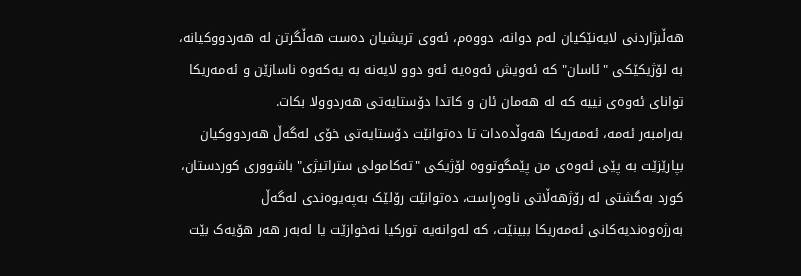هه‌‌ڵبژاردنی لایه‌‌نێکیان له‌‌م دوانه‌‌، دووه‌م، ئه‌‌وی تریشیان ده‌‌ست هه‌‌ڵگرتن له‌‌ هه‌‌ردووکیانه‌‌، به‌‌ لۆژیکێکی "ئاسان" که‌‌ ئه‌‌ویش ئه‌‌وه‌‌یه‌‌ ئه‌‌و دوو لایه‌‌نه‌‌ به‌‌ یه‌‌که‌‌وه‌‌ ناسازێن ‌و ئه‌‌مه‌ریکا توانای ئه‌‌وه‌‌ی نییه‌‌ که‌‌ له‌‌ هه‌‌مان ئان ‌و کاتدا دۆستایه‌‌تی هه‌‌ردوولا بکات.
به‌‌رامبه‌‌ر ئه‌‌مه‌،‌ ئه‌‌مه‌ریکا هه‌‌وڵده‌‌دات تا ده‌‌توانێت دۆستایه‌‌تی خۆی له‌‌گه‌‌ڵ هه‌‌ردووکیان بپارێزێت به‌‌ پێی ئه‌‌وه‌‌ی من پێمگوتووه‌‌ لۆژیکی "ته‌‌کامولی ستراتیژی" باشووری کوردستان، کورد به‌‌گشتی له‌ ‌رۆژهه‌‌ڵاتی ناوه‌‌ڕاست، ده‌‌توانێت رۆلێک به‌‌په‌‌یوه‌‌ندی له‌‌گه‌‌ڵ به‌‌رژه‌‌وه‌‌ندیه‌‌کانی ئه‌‌مه‌ریکا ببینێت، که‌‌ له‌‌وانه‌‌یه‌‌ تورکیا نه‌‌خوازێت یا له‌‌به‌‌ر هه‌‌ر هۆیه‌‌ک بێت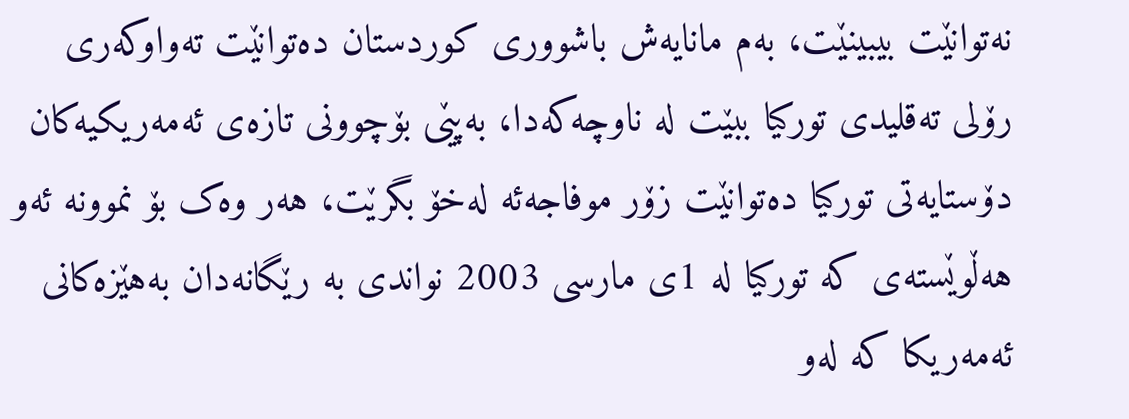نه‌‌توانێت بیبینێت، به‌‌م مانایه‌‌ش باشووری کوردستان ده‌‌توانێت ته‌‌واوکه‌‌ری رۆلی ته‌‌قلیدی تورکیا ببێت له‌‌‌ ناوچه‌‌که‌دا، به‌‌پێی بۆچوونی تازه‌‌ی ئه‌‌مه‌ریکیه‌‌کان دۆستایه‌‌تی تورکیا ده‌‌توانێت زۆر موفاجه‌‌ئه‌‌ له‌‌خۆ بگرێت، هه‌‌ر وه‌‌ک بۆ نموونه‌‌ ئه‌‌و هه‌‌ڵوێسته‌‌ی که‌ ‌تورکیا له‌‌ 1ی مارسی 2003 نواندی به‌‌ رێگانه‌‌دان به‌‌هێزه‌‌کانی ئه‌‌مه‌ریکا که‌‌ له‌‌و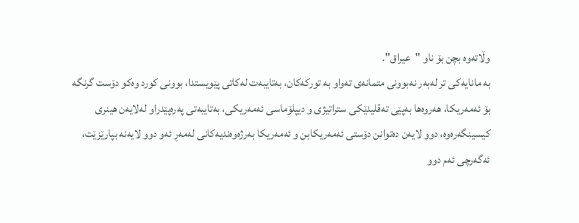وڵاته‌‌وه‌‌ بچن بۆ ناو "عیراق".
به‌‌ مانایه‌‌کی تر له‌‌به‌‌ر نه‌‌بوونی متمانه‌‌ی ته‌‌واو به‌‌ تورکه‌‌کان، به‌‌تایبه‌‌ت له‌‌کاتی پێویستدا، بوونی کورد وه‌‌کو دۆست گرنگه‌‌ بۆ ئه‌‌مه‌ریکا، هه‌روه‌ها به‌‌پێی ته‌‌قلیدێکی ستراتیژی ‌و دیپلۆماسی ئه‌‌مه‌ریکی، به‌تایبه‌‌تی په‌‌ره‌‌پێدراو له‌‌لایه‌‌ن هینری کیسینگه‌‌ره‌‌وه‌‌، دوو لایه‌‌ن ده‌‌توانن دۆستی ئه‌‌مه‌ریکابن ‌و ئه‌‌مه‌ریکا به‌‌رژه‌‌وه‌‌ندیه‌‌کانی له‌‌مه‌‌ڕ ئه‌‌و دوو لایه‌‌نه‌‌ بپارێزێت، ئه‌گه‌‌رچی ئه‌‌م دوو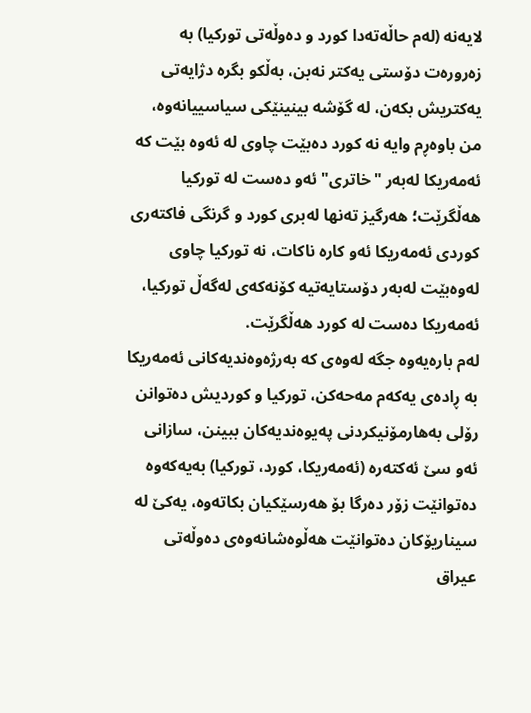لایه‌‌نه‌‌ (له‌‌م حاڵه‌‌ته‌‌دا کورد و ده‌‌وڵه‌‌تی تورکیا) به‌‌ زه‌‌روره‌‌ت دۆستی یه‌‌کتر نه‌‌بن، به‌‌ڵکو بگره‌‌ دژایه‌‌تی یه‌‌کتریش بکه‌‌ن، له‌ گۆشه‌ ‌بینینێکی سیاسییانه‌‌وه‌‌، من باوه‌‌ڕم وایه‌‌ نه‌‌ کورد ده‌‌بێت چاوی له‌‌ ئه‌‌وه‌‌ بێت که‌‌ ئه‌‌مه‌ریکا له‌‌به‌‌ر "خاتری" ئه‌‌و ده‌‌ست له‌‌ تورکیا هه‌‌ڵگرێت؛ هه‌‌رگیز ته‌‌نها له‌‌بری‌ کورد و گرنگی فاکته‌‌ری کوردی ئه‌‌مه‌ریکا ئه‌‌و کاره‌‌ ناکات، نه‌‌ تورکیا چاوی له‌‌وه‌‌بێت له‌‌به‌‌ر دۆستایه‌‌تیه‌‌ کۆنه‌‌که‌‌ی له‌‌گه‌‌ڵ تورکیا، ئه‌‌مه‌ریکا ده‌‌ست له‌ کورد هه‌‌ڵگرێت.
له‌‌م باره‌‌یه‌‌وه‌‌ جگه‌‌ له‌‌وه‌‌ی که‌ ‌به‌‌رژه‌‌وه‌‌ندیه‌‌کانی ئه‌‌مه‌ریکا به‌‌ ڕاده‌‌ی یه‌‌که‌‌م مه‌‌حه‌‌کن، تورکیا ‌و کوردیش ده‌‌توانن رۆلی به‌‌هارمۆنیکردنی په‌‌یوه‌‌ندیه‌‌کان ببینن، سازانی ئه‌‌و سێ ئه‌‌کته‌‌ره‌‌ (ئه‌‌مه‌ریکا، کورد، تورکیا) به‌‌یه‌‌که‌‌وه‌‌ ده‌‌توانێت زۆر ده‌‌رگا بۆ هه‌‌رسێکیان بکاته‌‌وه‌‌، یه‌‌کێ له‌‌ سیناریۆکان ده‌‌توانێت هه‌‌ڵوه‌‌شانه‌‌وه‌‌ی ده‌‌وڵه‌‌تی عیراق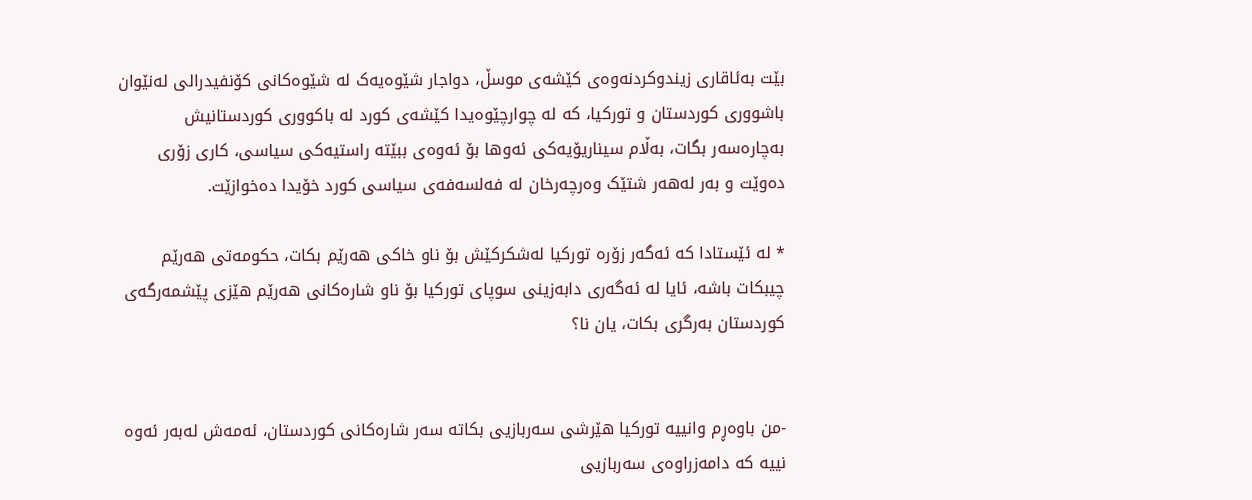بێت به‌‌ئاقاری زیندوکردنه‌‌وه‌‌ی کێشه‌‌ی موسڵ، دواجار شێوه‌‌یه‌‌ک له‌ ‌شێوه‌‌کانی کۆنفیدرالی له‌‌نێوان باشووری کوردستان ‌و تورکیا، که‌‌ له‌‌ چوارچێوه‌‌یدا کێشه‌‌ی کورد له‌ ‌باکووری کوردستانیش به‌‌چاره‌‌سه‌‌ر بگات، به‌‌ڵام سیناریۆیه‌‌کی ئه‌‌وها بۆ ئه‌‌وه‌‌ی ببێته‌‌ راستیه‌‌کی سیاسی، کاری زۆری ده‌‌وێت ‌و به‌‌ر له‌‌هه‌‌ر شتێک وه‌‌رچه‌‌رخان له‌‌ فه‌‌لسه‌‌فه‌‌ی سیاسی کورد خۆیدا ده‌‌خوازێت.

* له‌ ئێستادا که‌ ئه‌گه‌ر زۆره‌ تورکیا له‌شکرکێش بۆ ناو خاکی‌ هه‌رێم بکات، حکومه‌تی‌ هه‌رێم چیبکات باشه‌، ئایا له‌ ئه‌گه‌ری‌ دابه‌زینی‌ سوپای‌ تورکیا بۆ ناو شاره‌کانی‌ هه‌رێم هێزی‌ پێشمه‌رگه‌ی‌ کوردستان به‌رگری‌ بکات، یان نا؟


-من باوه‌‌ڕم وانییه‌‌ تورکیا هێرشی سه‌‌ربازیی بکاته‌‌ سه‌‌ر شاره‌‌کانی کوردستان، ئه‌‌مه‌‌ش له‌‌به‌‌ر ئه‌‌وه‌‌ نییه‌‌ که‌‌ دامه‌‌زراوه‌‌ی سه‌‌ربازیی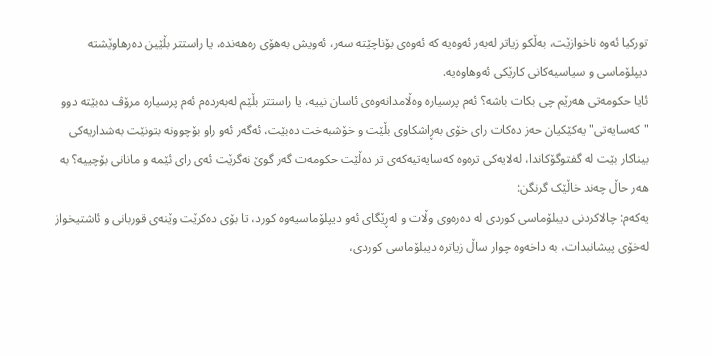تورکیا ئه‌‌وه‌‌ ناخوازێت، به‌‌ڵکو زیاتر له‌‌به‌‌ر ئه‌‌وه‌‌یه‌‌ که‌‌ ئه‌‌وه‌‌ی بۆناچێته‌‌ سه‌‌ر، ئه‌‌ویش به‌‌هۆی ره‌‌هه‌‌نده‌، یا راستتر بڵێین ده‌‌رهاوێشته‌‌‌ دیپلۆماسی‌ ‌و سیاسیه‌‌کانی کارێکی ئه‌‌وهاوه‌‌یه‌‌.
ئایا حکومه‌‌تی هه‌‌رێم چی بکات باشه‌‌؟ ئه‌‌م پرسیاره‌‌ وه‌‌ڵامدانه‌‌وه‌‌ی ئاسان نییه‌‌، یا راستتر بڵێم له‌‌به‌‌رده‌‌م ئه‌‌م پرسیاره‌‌ مرۆڤ ده‌‌بێته‌‌ دوو "که‌‌سایه‌‌تی" یه‌‌کێکیان حه‌‌ز ده‌‌کات رای خۆی به‌‌ڕاشکاوی بڵێت ‌و‌ خۆشبه‌‌خت ده‌‌بێت، ئه‌گه‌‌ر ئه‌‌و راو بۆچوونه‌‌ بتونێت به‌‌شداریه‌‌کی بیناکار بێت له‌ گفتوگۆکاندا، له‌‌لایه‌‌کی تره‌‌وه‌‌ که‌‌سایه‌‌تیه‌‌که‌‌ی تر ده‌‌ڵێت حکومه‌‌ت گه‌‌ر گوێ نه‌‌گرێت ئه‌‌ی رای ئێمه‌ ‌و ‌مانانی بۆچییه‌‌؟ به‌‌ هه‌‌ر حاڵ چه‌‌ند خاڵێک گرنگن:
یه‌که‌م: چالاکردنی دیبلۆماسی کوردی له‌‌ ده‌‌ره‌‌وی وڵات ‌و‌ له‌‌ڕێگای ئه‌‌و دیپلۆماسیه‌‌وه‌‌ کورد، تا بۆی ده‌‌کرێت وێنه‌‌ی قوربانی ‌و ئاشتیخواز له‌خۆی پیشانبدات، به‌‌ داخه‌‌وه‌‌ چوار ساڵ زیاتره‌‌ دیبلۆماسی کوردی،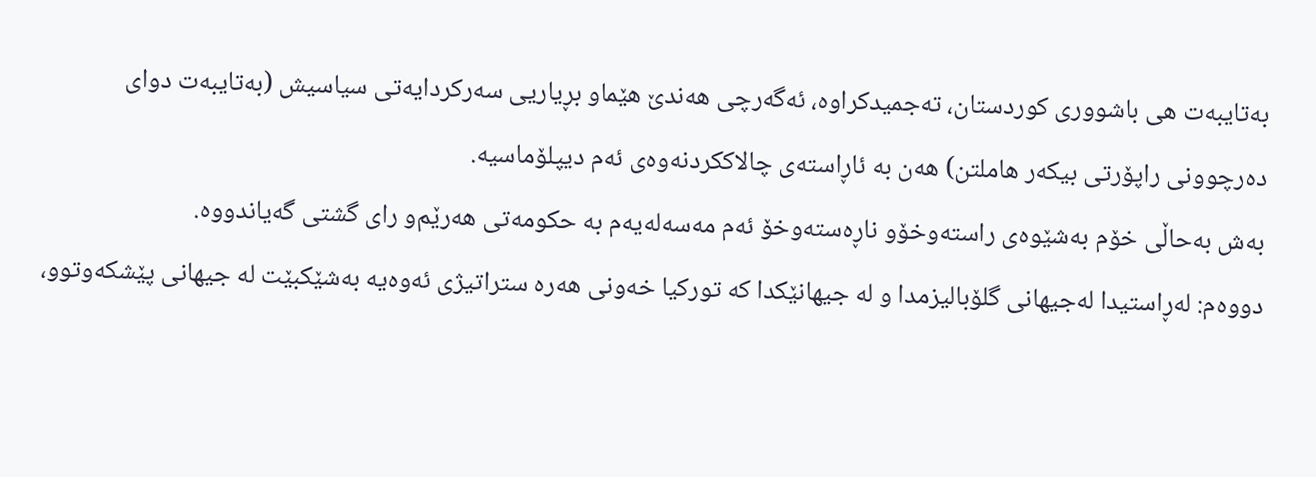به‌تایبه‌‌ت هی باشووری کوردستان، ته‌‌جمیدکراوه‌،‌ ئه‌‌گه‌‌رچی هه‌‌ندێ هێماو بڕیاریی سه‌‌رکردایه‌‌تی سیاسیش (به‌تایبه‌‌ت دوای ده‌‌رچوونی راپۆرتی بیکه‌‌ر هاملتن) هه‌‌ن به‌ ‌ئاڕاسته‌‌ی چالاککردنه‌‌وه‌‌ی ئه‌‌م دیپلۆماسیه‌‌.
به‌‌ش به‌حاڵی خۆم به‌شێوه‌‌ی راسته‌‌وخۆو ناڕه‌‌سته‌‌وخۆ ئه‌‌م مه‌‌سه‌‌له‌‌یه‌‌م به‌ حکومه‌‌تی هه‌‌رێم‌و رای گشتی گه‌‌یاندووه‌‌.
دووه‌م: له‌ڕاستیدا له‌جیهانی گلۆبالیزمدا و له‌‌ جیهانێکدا که‌‌ تورکیا خه‌‌ونی هه‌‌ره‌‌ ستراتیژی ئه‌‌وه‌‌یه‌‌ به‌‌شێکبێت له‌‌ جیهانی پێشکه‌‌وتوو،‌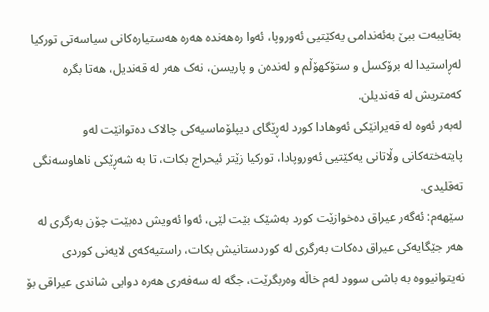به‌تایبه‌‌ت ببێ به‌ئه‌‌ندامی یه‌‌کێتیی ئه‌‌وروپا، ئه‌‌وا ره‌‌هه‌‌نده‌‌ هه‌‌ره‌‌ هه‌‌ستیاره‌‌کانی سیاسه‌‌تی تورکیا له‌ڕاستیدا له‌ برۆکسل ‌و ستۆکهۆڵم ‌و له‌‌نده‌‌ن ‌و پاریسن، نه‌‌ک هه‌‌ر له‌ قه‌‌ندیل، هه‌‌تا بگره‌‌ که‌‌متریش له‌‌ قه‌‌ندیلن.
له‌‌به‌‌ر ئه‌‌وه‌‌ له‌‌ قه‌‌یرانێکی ئه‌‌وهادا کورد له‌‌ڕێگای دیپلۆماسیه‌‌کی چالاک ده‌‌توانێت له‌‌و پایته‌‌خته‌‌کانی وڵاتانی یه‌‌کێتیی ئه‌‌وروپادا، تورکیا زێتر ئیحراج بکات، تا به‌‌ شه‌‌ڕێکی ناهاوسه‌‌نگی ته‌‌قلیدی.
سێهه‌م: ئه‌‌گه‌‌ر عیراق ده‌‌خوازێت کورد به‌‌شێک بێت لێی، ئه‌‌وا ئه‌‌ویش ده‌‌بێت چۆن به‌‌رگری له‌‌ هه‌‌ر جێگا‌یه‌‌کی عیراق ده‌‌کات به‌‌رگری له‌‌ کوردستانیش بکات، راستیه‌که‌ی‌ لایه‌‌نی کوردی نه‌‌یتوانیووه‌‌ به‌‌ باشی سوود له‌‌م خاڵه‌‌ وه‌‌ربگرێت، جگه‌‌ له‌‌ سه‌‌فه‌‌ری هه‌‌ره‌‌ دوایی شاندی عیراقی بۆ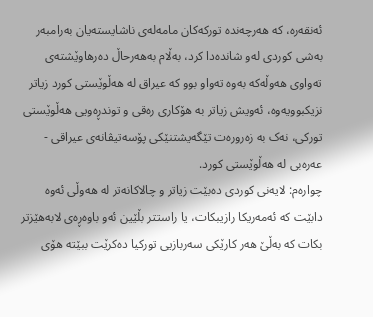ئه‌‌نقه‌‌ره‌‌، که‌‌ هه‌‌رچه‌‌نده‌‌ تورکه‌‌کان مامه‌‌له‌‌ی ناشایسته‌‌یان به‌‌رامبه‌‌ر به‌‌شی کوردی له‌‌و شانده‌‌دا کرد، به‌‌ڵام به‌‌هه‌‌رحاڵ ده‌‌رهاوێشته‌‌ی ته‌‌واوی هه‌‌وڵه‌‌که‌‌ به‌‌وه‌‌ ته‌‌واو بوو که‌‌ عیراق له‌‌ هه‌‌ڵوێستی کورد زیاتر نزیکبوویه‌‌وه‌، ئه‌‌ویش زیاتر به‌‌ هۆکاری ره‌‌قی‌ ‌و توندڕه‌‌ویی هه‌‌ڵوێستی تورکی، نه‌‌ک به‌‌ زه‌‌روره‌‌ت تێگه‌‌یشتنێکی پۆسه‌‌تیڤانه‌‌ی عیراقی - عه‌‌ره‌‌بی له‌ هه‌‌ڵوێستی کورد‌.
چواره‌م: لایه‌‌نی کوردی ده‌‌بێت زیاتر ‌و‌ چالاکانه‌‌تر له‌‌ هه‌‌وڵی ئه‌‌وه‌‌ دابێت که‌‌ ئه‌‌مه‌ریکا رازیبکات، یا راستتر بڵێین ئه‌‌و باوه‌‌ڕه‌‌ی لابه‌‌هێزتر بکات که‌‌ به‌‌ڵێ هه‌‌ر کارێکی سه‌‌ربازیی تورکیا ده‌‌کرێت ببێته‌‌ هۆی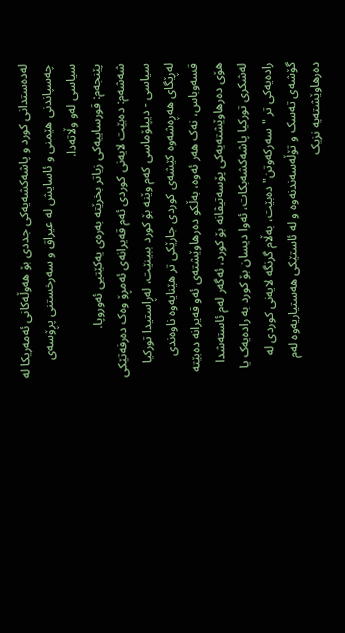له‌‌ده‌ستدانی کورد و پاشه‌‌کشه‌‌یه‌‌کی جددی بۆ هه‌‌وڵه‌‌کانی ئه‌‌مه‌ریکا له‌‌ چه‌‌سپاندنی هێمنی‌ ‌و ئاسایش له‌‌ عیراق ‌و سه‌‌رخستنی پڕۆسه‌‌ی سیاسی له‌‌و وڵاته‌‌دا.
پێنجه‌م: قورساییه‌‌کی زیاتر بخرێته‌‌ به‌‌ره‌‌ی یه‌‌کێتیی ئه‌‌وروپا.
شه‌شه‌م: ده‌‌بێت لایه‌‌نی کوردی ئه‌‌م قه‌‌یرانه‌‌ی ئه‌‌مڕۆ وه‌‌ک ده‌‌رفه‌‌تێکی سیاسی - دیپلۆماسی که‌‌م وێنه‌‌ بۆ کورد ببینێت، له‌ڕاستیدا تورکیا له‌‌ڕێگا‌ی هه‌‌ڕه‌‌شه‌‌وه‌‌ کێشه‌‌ی کوردی جارێکی تر هێنایه‌‌وه‌‌ ناوه‌‌ندی قسه‌‌وباس، نه‌‌ک هه‌‌ر ئه‌‌وه‌‌، به‌‌ڵکو ده‌‌رهاوێشته‌‌ی ئه‌‌و قه‌‌یرانه‌‌ ده‌‌بێته‌‌ هۆی ده‌‌رهاوێشته‌‌یه‌‌کی پۆسه‌‌تیڤانه‌‌ بۆ کورد، ئه‌‌گه‌‌ر له‌‌م ئاسته‌‌شدا له‌‌شکری تورکیا پاشه‌‌کشه‌‌بکات، ئه‌‌وا دیسان بۆ کورد به‌‌ راده‌‌یه‌‌ک یا راده‌‌یه‌‌کی تر "سه‌‌رکه‌‌وتن" ده‌‌بێت، به‌‌ڵام گرنگه‌‌ لایه‌‌نی کوردی له‌‌ گۆشه‌‌ی ته‌‌سک ‌و تۆڵه‌‌سه‌‌ندنه‌‌وه‌ و له‌‌ ئاستێکی هه‌‌ستیاریه‌‌وه‌‌ له‌‌م ده‌‌رهاوێشته‌‌یه‌‌ نزیک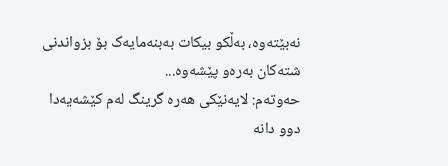نه‌‌بێته‌‌وه‌‌‌، به‌‌ڵکو بیکات به‌‌بنه‌‌مایه‌‌ک بۆ بزواندنی شته‌‌کان به‌‌ره‌‌و پێشه‌‌وه‌‌...
حه‌وته‌م: لایه‌‌نێکی هه‌‌ره‌‌ گرینگ له‌‌م کێشه‌‌یه‌‌دا دوو دانه‌‌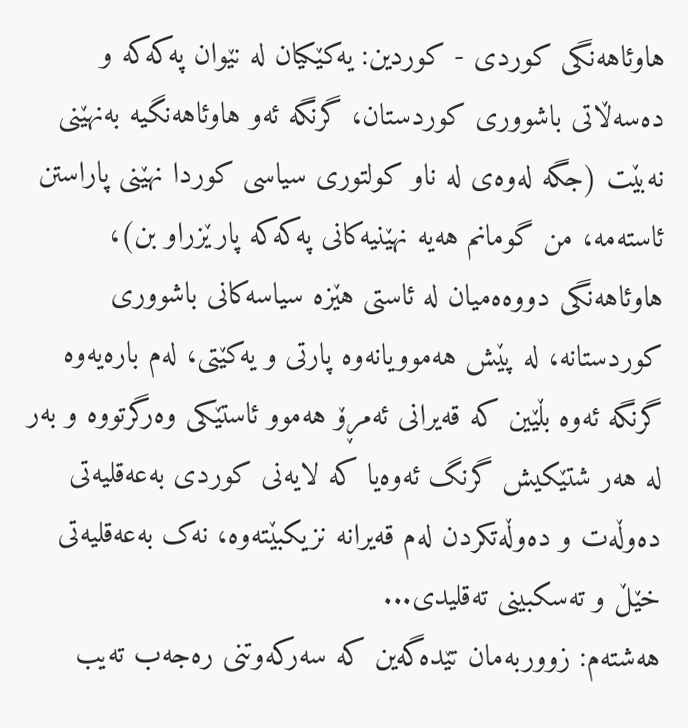هاوئاهه‌‌نگی کوردی - کوردین‌: یه‌‌کێکیان له‌‌ نێوان په‌که‌که‌ ‌و ده‌‌سه‌‌ڵاتی باشووری کوردستان، گرنگه‌‌ ئه‌‌و هاوئاهه‌‌نگیه‌‌ به‌نهێنی نه‌‌بێت (جگه‌‌ له‌‌وه‌‌ی له‌‌ ناو کولتوری سیاسی کوردا نهێنی پاراستن ئاسته‌‌مه‌‌، من گومانم هه‌‌یه‌‌ نهێنیه‌‌کانی په‌که‌که‌ پارێزراو بن)، هاوئاهه‌‌نگی دووه‌ه‌‌میان له‌‌ ئاستی هێزه‌‌ سیاسه‌‌کانی باشووری کوردستانه‌‌، له‌‌ پێش هه‌‌موویانه‌‌وه‌‌ پارتی‌ ‌و یه‌‌کێتی، له‌‌م باره‌‌یه‌‌وه‌‌ گرنگه‌‌ ئه‌‌وه‌‌ بڵێین که‌‌ قه‌‌یرانی ئه‌‌مڕۆ هه‌‌موو ئاستێکی وه‌‌رگرتووه‌ و به‌‌ر له‌‌ هه‌‌ر شتێکیش گرنگ ئه‌‌وه‌‌یا که‌‌‌ لایه‌‌نی کوردی به‌‌عه‌‌قلیه‌‌تی ده‌‌وڵه‌‌ت ‌و ده‌‌وڵه‌‌تکردن له‌‌م قه‌‌یرانه‌‌ نزیکبێته‌‌وه‌‌، نه‌‌ک به‌‌عه‌‌قلیه‌‌تی خێڵ ‌و ته‌‌سکبینی ته‌‌قلیدی‌...
هه‌شته‌م: زووربه‌‌مان تێده‌‌گه‌‌ین که‌‌ سه‌‌رکه‌‌وتنی ره‌‌جه‌‌ب ته‌‌یب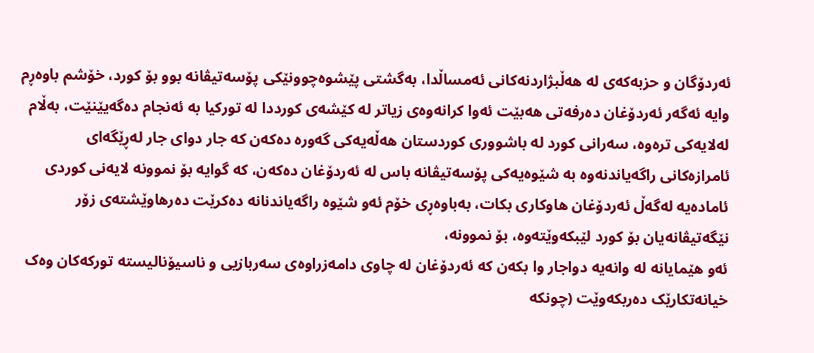ئه‌‌ردۆگان ‌و حزبه‌‌که‌‌ی له‌ هه‌‌ڵبژاردنه‌‌کانی ئه‌‌مساڵدا، به‌گشتی پێشوه‌‌چوونێکی پۆسه‌‌تیڤانه‌‌ بوو بۆ کورد، خۆشم باوه‌‌ڕم وایه‌‌ ئه‌گه‌‌ر ئه‌‌ردۆغان ده‌‌رفه‌‌تی هه‌‌بێت ئه‌‌وا کرانه‌‌وه‌‌ی زیاتر له‌ ‌کێشه‌‌ی کورددا له‌‌ تورکیا به‌‌ ئه‌‌نجام ده‌‌گه‌‌یێنێت، به‌‌ڵام له‌لایه‌‌کی تره‌‌وه‌‌، سه‌‌رانی کورد له‌‌ باشووری کوردستان هه‌‌ڵه‌‌یه‌‌کی گه‌‌وره‌‌ ده‌‌که‌‌ن که‌‌ جار دوای جار له‌‌ڕێگه‌ای ئامرا‌زه‌‌کانی راگه‌‌یاندنه‌‌وه‌‌ به‌‌ شێوه‌‌یه‌‌کی پۆسه‌‌تیڤانه‌‌ باس له‌‌ ئه‌‌ردۆغان ده‌‌که‌‌ن، که‌‌ گوایه‌‌ بۆ نموونه‌‌ لایه‌‌نی کوردی ئاماده‌‌یه‌‌ له‌گه‌‌ڵ ئه‌‌ردۆغان هاوکاری بکات، به‌باوه‌‌ڕی خۆم ئه‌‌و شێوه‌‌ راگه‌‌یاندنانه‌‌ ده‌‌کرێت ده‌‌رهاوێشته‌‌ی زۆر نێگه‌‌تیڤانه‌‌یان بۆ کورد لێبکه‌‌وێته‌‌وه‌‌، بۆ نموونه‌،
ئه‌‌و هێمایانه‌‌ له‌‌ وانه‌‌یه‌‌ دواجار وا بکه‌‌ن که‌‌ ئه‌‌ردۆغان له‌‌ چاوی دامه‌‌زراوه‌‌ی سه‌‌ربازیی‌ ‌و ناسیۆنالیسته‌‌ تورکه‌‌کان وه‌‌ک خیانه‌‌تکارێک ده‌‌ربکه‌‌وێت (چونکه‌‌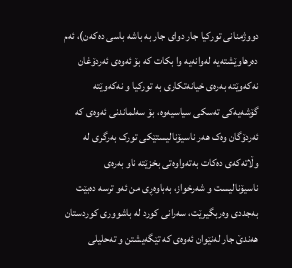دووژمنانی تورکیا جار دوای جار به‌‌ باشه‌‌ باسی ده‌‌که‌‌ن)، ئه‌‌م ده‌‌رهاوێشته‌‌یه‌‌ له‌‌وانه‌‌یه‌‌ وا بکات که‌‌ بۆ ئه‌‌وه‌‌ی ئه‌‌ردۆغان نه‌‌که‌‌وێته‌‌ به‌‌ره‌‌ی خیانه‌‌تکاری به‌‌ تورکیا و نه‌‌که‌‌وێته‌‌ گۆشه‌‌یه‌‌کی ته‌‌سکی سیاسیه‌‌وه‌‌،‌ بۆ سه‌‌لماندنی ئه‌‌وه‌‌ی که‌‌ ئه‌‌ردۆگان وه‌‌ک هه‌‌ر ناسیۆنالیستێکی تورک به‌‌رگری له‌‌ وڵاته‌‌که‌‌ی ده‌‌کات به‌ته‌‌واوه‌‌تی بخزێته‌‌ ناو به‌‌ره‌‌ی ناسیۆنالیست ‌و شه‌‌رخواز، به‌باوه‌‌ڕی من ئه‌‌و ترسه‌‌ ده‌‌بێت به‌جددی وه‌‌ربگیرێت، سه‌‌رانی کورد له‌‌ باشووری کوردستان هه‌‌ندێ جار له‌‌نێوان ئه‌‌وه‌‌ی که‌‌ تێگه‌‌یشتن ‌و ته‌‌حلیلی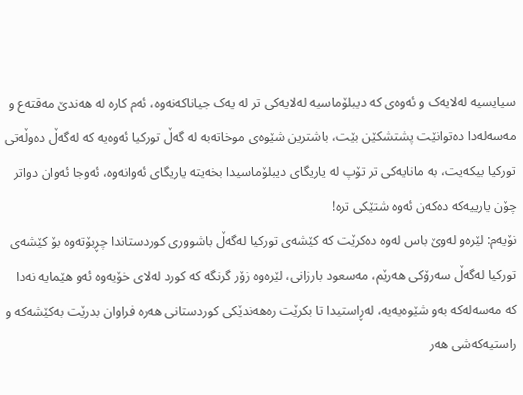سیایسیه‌‌ له‌لایه‌‌ک ‌و‌ ئه‌‌وه‌‌ی که‌‌ دیبلۆماسیه‌‌ له‌لایه‌‌کی تر له‌‌ یه‌‌ک جیاناکه‌‌نه‌‌وه‌‌، ئه‌‌م کاره‌‌ له‌‌ هه‌‌ندێ مه‌‌قته‌‌ع ‌و مه‌‌سه‌‌له‌‌دا ده‌‌توانێت پشتشکێن بێت، باشترین شێوه‌‌ی موخاته‌‌به‌‌ له‌‌ گه‌‌ڵ تورکیا ئه‌‌وه‌‌یه‌‌ که‌‌ له‌گه‌‌ڵ ده‌‌وڵه‌‌تی تورکیا بیکه‌‌یت، به‌‌ مانایه‌‌کی تر تۆپ له‌‌ یاریگای دیبلۆماسیدا بخه‌‌یته‌‌ یاریگا‌ی ئه‌‌وانه‌‌وه‌‌، ئه‌‌وجا ئه‌‌وان دواتر چۆن یارییه‌‌که‌‌ ده‌‌که‌‌ن ئه‌‌وه‌‌ شتێکی تره‌‌!
نۆیه‌م: لێره‌‌و له‌‌وێ باس له‌‌وه‌‌ ده‌‌کرێت که‌‌ کێشه‌‌ی تورکیا له‌‌گه‌‌ڵ باشووری کوردستاندا چڕبۆته‌‌وه‌‌‌ بۆ‌ کێشه‌‌ی تورکیا له‌‌گه‌‌ڵ سه‌‌رۆکی هه‌‌رێم، مه‌‌سعود بارزانی، لێره‌‌وه‌‌ زۆر گرنگه‌‌ که‌‌ کورد له‌لای خۆیه‌‌وه‌‌ ئه‌‌و هێمایه‌‌ نه‌‌دا که‌‌ مه‌‌سه‌‌له‌‌که‌‌ به‌‌و شێوه‌‌یه‌‌یه‌‌، له‌ڕاستیدا تا بکرێت ره‌‌هه‌‌ندێکی کوردستانی هه‌‌ره‌‌ فراوان بدرێت به‌‌کێشه‌‌که‌ و راستیه‌‌که‌‌شی هه‌‌ر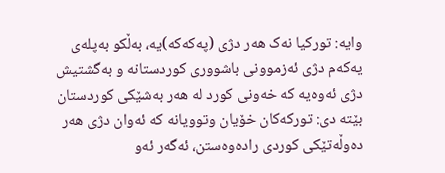وایه‌‌: تورکیا نه‌‌ک هه‌‌ر دژی (په‌که‌که‌)یه‌،‌ به‌‌ڵکو به‌‌پله‌‌ی یه‌‌که‌‌م دژی ئه‌‌زموونی باشووری کوردستانه‌‌ ‌و به‌‌گشتیش دژی ئه‌‌وه‌‌یه‌‌ که‌‌ خه‌‌ونی کورد له‌‌ هه‌‌ر به‌‌شێکی کوردستان بێته‌‌ دی: تورکه‌‌کان خۆیان وتوویانه‌‌ که‌‌ ئه‌‌وان دژی هه‌‌ر ده‌‌وڵه‌‌تێکی کوردی راده‌‌وه‌‌ستن، ئه‌‌گه‌‌ر ئه‌‌و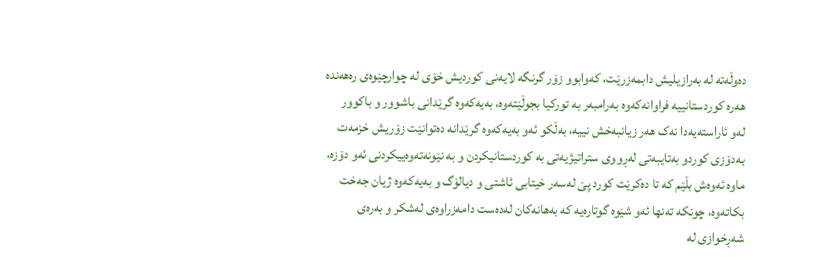ده‌‌وڵه‌‌ته‌‌ له‌‌ به‌‌رازیلیش دابمه‌‌زرێت، که‌‌وابوو زۆر گرنگه‌‌ لایه‌‌نی کوردیش خۆی له‌‌ چوارچێوه‌‌ی ره‌‌هه‌‌نده‌‌ هه‌‌ره‌‌ کوردستانییه‌‌ فراوانه‌‌که‌‌وه‌‌ به‌‌رامبه‌‌ر به‌‌ تورکیا بجوڵێته‌‌وه‌‌، به‌‌یه‌‌که‌‌وه‌‌ گرێدانی باشوور ‌و باکوور له‌‌و ئاراسته‌‌یه‌‌دا نه‌‌ک هه‌‌ر زیانبه‌‌خش نییه‌،‌ به‌‌ڵکو ئه‌‌و به‌‌یه‌‌که‌‌وه‌‌ گرێدانه‌‌ ده‌‌توانێت زۆریش خزمه‌‌ت به‌‌دۆزی کورد‌و به‌‌تایبه‌‌تی له‌‌ڕووی ستراتیژیه‌‌تی به‌ کوردستانیکردن ‌و به‌‌ نێونه‌‌ته‌‌وه‌‌ییکردنی ئه‌‌و دۆزه‌، ماوه‌‌ ئه‌‌وه‌‌ش بڵێم که‌‌ تا ده‌‌کرێت کورد پێ له‌‌سه‌‌ر خیتابی ئاشتی‌ ‌و دیالۆگ ‌و به‌‌یه‌‌که‌‌وه‌‌ ژیان جه‌خت بکاته‌‌وه‌‌، چونکه‌‌ ته‌‌نها ئه‌‌و شێوه‌‌ گوتاره‌‌یه‌‌ که‌‌ به‌‌هانه‌‌کان له‌‌ده‌‌ست دامه‌‌زراوه‌‌ی له‌‌شکر ‌و به‌‌ره‌‌ی شه‌‌ڕخوازی له‌‌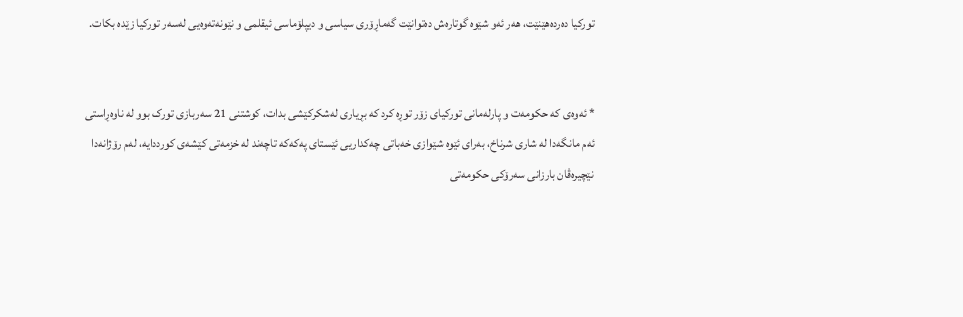تورکیا ده‌‌رده‌‌هێنێت،‌ هه‌‌ر ئه‌‌و شێوه‌‌ گوتاره‌‌ش ده‌‌توانێت گه‌‌ماڕۆری سیاسی‌ ‌و دیپلۆماسی ئیقلمی‌ ‌و نێونه‌‌ته‌‌وه‌‌یی له‌‌سه‌‌ر تورکیا زێده‌‌ بکات.


* ئه‌وه‌ی‌ که‌ حکومه‌ت ‌و پارله‌مانی‌ تورکیای‌ زۆر توڕه‌ کرد که‌ بڕیاری‌ له‌شکرکێشی‌ بدات، کوشتنی‌ 21 سه‌ربازی‌ تورک بوو له‌ ناوه‌ڕاستی‌ ئه‌م مانگه‌دا له‌ شاری‌ شرناخ، به‌رای‌ ئێوه‌ شێوازی‌ خه‌باتی‌ چه‌کداریی‌ ئێستای‌ په‌که‌که‌ تاچه‌ند له‌ خزمه‌تی‌ کێشه‌ی‌ کورددایه‌، له‌م رۆژانه‌دا نێچیره‌ڤان بارزانی‌ سه‌رۆکی‌ حکومه‌تی‌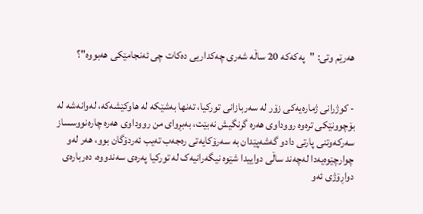هه‌رێم وتی‌: "په‌که‌که‌ 20 ساڵه‌ شه‌ری‌ چه‌کداریی‌ ده‌کات چی‌ ئه‌نجامێکی‌ هه‌بووه‌"؟


- کوژرانی ژماره‌‌یه‌‌کی زۆر له‌‌ سه‌‌ربازانی تورکیا، ته‌‌نها به‌‌شێکه‌‌ له‌‌ هاوکێشه‌‌که‌‌، له‌‌وانه‌‌شه‌‌ له‌‌ بۆچوونێکی تره‌‌وه‌‌‌ رووداوی هه‌‌ره‌‌ گرنگیش نه‌‌بێت، به‌بڕوای‌ من رووداوی هه‌‌ره‌‌ چاره‌‌نووسساز سه‌‌رکه‌‌وتنی پارتی داد‌و گه‌‌شه‌‌پێدان به‌ سه‌‌رۆکایه‌‌تی ره‌‌جه‌‌ب ته‌‌یب ئه‌‌ردۆگان بوو، هه‌‌ر له‌‌و چوارچێوه‌‌یه‌‌دا له‌‌چه‌‌ند ساڵی دواییدا شێوه‌‌ نیگه‌‌رانیه‌‌ک له‌‌ تورکیا په‌‌ره‌‌ی سه‌‌ندووه‌‌، ده‌‌رباره‌‌ی دواڕۆژی ئه‌‌و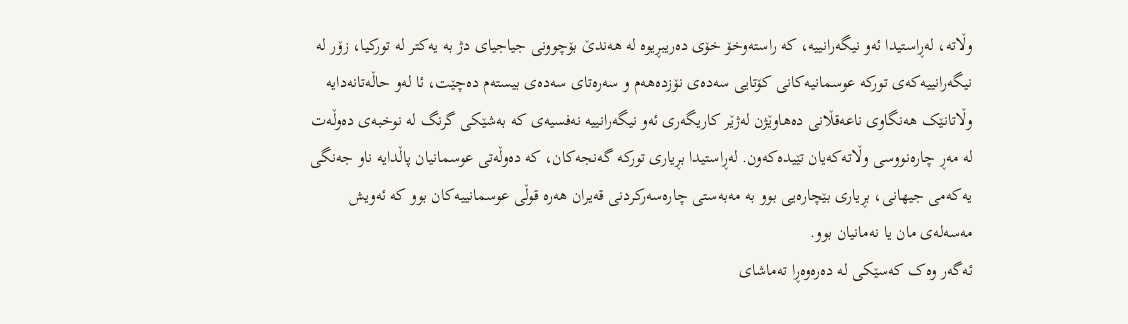وڵاته‌‌، له‌ڕاستیدا ئه‌‌و نیگه‌‌رانییه‌‌، که‌‌ راسته‌‌وخۆ خۆی ده‌‌ریبڕیوه‌‌ له‌‌ هه‌‌ندێ بۆچوونی جیاجیای دژ به‌‌ یه‌‌کتر له‌‌ تورکیا، زۆر له‌‌ نیگه‌‌رانییه‌‌که‌‌ی تورکه‌‌ عوسمانیه‌‌کانی کۆتایی سه‌‌ده‌‌ی نۆزده‌‌هه‌‌م ‌و سه‌‌ره‌‌تای سه‌‌ده‌‌ی بیسته‌‌م ده‌‌چێت، ئا له‌‌و حاڵه‌‌تانه‌‌دایه‌ وڵاتانێک هه‌‌نگاوی ناعه‌‌قڵانی ده‌هاوێژن له‌ژێر کاریگه‌‌ری ئه‌‌و نیگه‌‌رانییه‌‌ نه‌‌فسیه‌‌ی که‌‌ به‌‌شێکی گرنگ له‌‌ نوخبه‌‌ی ده‌‌وڵه‌‌ت له‌‌ مه‌‌ڕ چاره‌‌نووسی وڵاته‌‌که‌‌یان تێیده‌‌که‌‌ون. له‌ڕاستیدا بڕیاری تورکه‌‌ گه‌‌نجه‌‌کان، که‌‌ ده‌‌وڵه‌‌تی عوسمانیان پاڵدایه‌‌ ناو جه‌‌نگی یه‌‌که‌‌می جیهانی، بڕیاری بێچاره‌‌یی بوو به‌‌ مه‌‌به‌‌ستی چاره‌‌سه‌‌رکردنی قه‌‌یران هه‌‌ره‌‌ قوڵی عوسمانییه‌‌کان بوو که‌‌ ئه‌‌ویش مه‌‌سه‌‌له‌‌ی مان یا نه‌‌مانیان بوو.
ئه‌‌گه‌‌ر وه‌‌ک که‌‌سێکی له‌‌ ده‌‌ره‌‌وه‌‌ڕا ته‌‌ماشای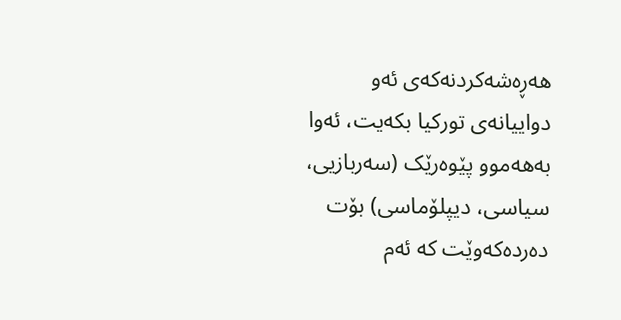هه‌‌ڕه‌‌شه‌‌کردنه‌‌که‌‌ی ئه‌‌و دواییانه‌‌ی تورکیا بکه‌‌یت، ئه‌‌وا به‌هه‌‌موو پێوه‌‌رێک (سه‌‌ربازیی، سیاسی، دیپلۆماسی) بۆت ده‌‌رده‌‌که‌‌وێت که‌‌ ئه‌‌م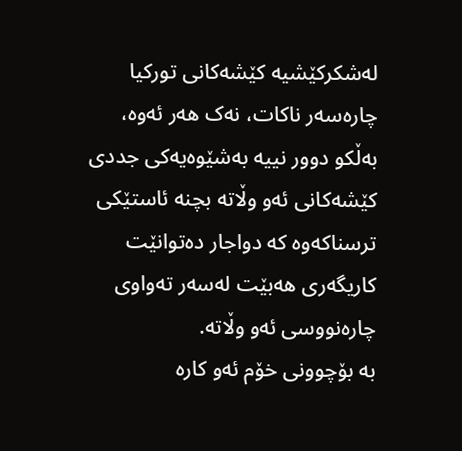له‌‌شکرکێشیه‌‌ کێشه‌‌کانی تورکیا چاره‌‌سه‌‌ر ناکات، نه‌‌ک هه‌‌ر ئه‌‌وه‌،‌ به‌‌ڵکو دوور نییه‌‌ به‌شێوه‌‌یه‌‌کی جددی کێشه‌‌کانی ئه‌‌و وڵاته‌‌ بچنه‌‌ ئاستێکی ترسناکه‌‌وه‌‌ که‌‌ دواجار ده‌‌توانێت کاریگه‌‌ری هه‌‌بێت له‌‌سه‌‌ر ته‌‌واوی چاره‌‌نووسی ئه‌‌و وڵاته‌‌.
به‌‌ بۆچوونی خۆم ئه‌‌و کاره‌‌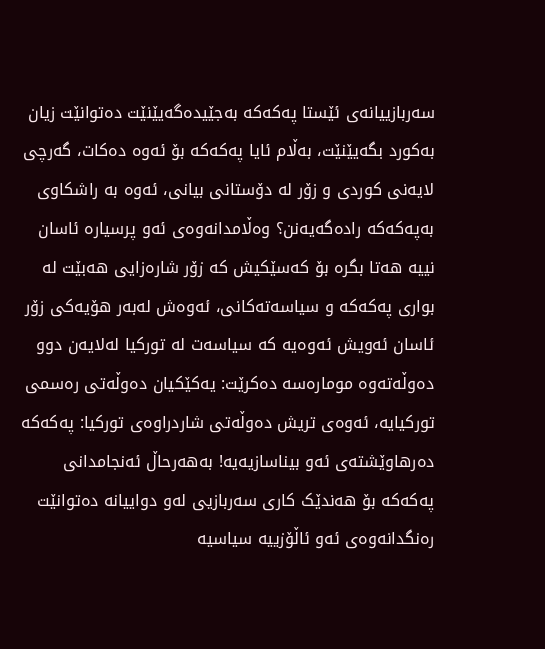سه‌‌ربازییانه‌‌ی ئێستا په‌که‌که‌ به‌‌جێیده‌‌گه‌‌یێنێت ده‌‌توانێت زیان به‌‌کورد بگه‌‌یێنێت، به‌‌ڵام ئایا په‌که‌که‌ بۆ ئه‌‌وه‌‌ ده‌‌کات، گه‌‌رچی لایه‌‌نی کوردی‌ ‌و زۆر له‌‌ دۆستانی بیانی، ئه‌‌وه‌‌ به‌‌ راشکاوی به‌‌په‌که‌که‌ راده‌‌گه‌‌یه‌نن؟ وه‌‌ڵامدانه‌‌وه‌‌ی ئه‌‌و پرسیاره‌‌ ئاسان نییه‌‌ هه‌تا بگره‌‌ بۆ که‌‌سێکیش که‌‌ زۆر شاره‌‌زایی هه‌‌بێت له‌‌ بواری په‌که‌که‌ ‌و سیاسه‌‌ته‌‌کانی، ئه‌‌وه‌‌ش له‌‌به‌‌ر هۆیه‌‌کی زۆر ئاسان ئه‌‌ویش ئه‌‌وه‌‌یه‌‌ که‌‌ سیاسه‌‌ت له‌‌ تورکیا له‌‌لایه‌‌ن دوو ده‌‌وڵه‌‌ته‌‌وه‌‌ موماره‌‌سه‌‌ ده‌‌کرێت: یه‌‌کێکیان ده‌‌وڵه‌‌تی ره‌‌سمی تورکیایه‌، ئه‌‌وه‌‌ی تریش ده‌‌وڵه‌‌تی شاردراوه‌‌ی تورکیا: په‌که‌که‌ ده‌‌رهاوێشته‌‌ی ئه‌‌و بیناسازیه‌‌یه‌‌! به‌‌هه‌‌رحاڵ ئه‌‌نجامدانی په‌که‌که‌ بۆ هه‌‌ندێک کاری سه‌‌ربازیی له‌‌و دواییانه‌‌ ده‌‌توانێت ره‌‌نگدانه‌‌وه‌‌ی ئه‌‌و ئاڵۆزییه‌‌ سیاسیه‌‌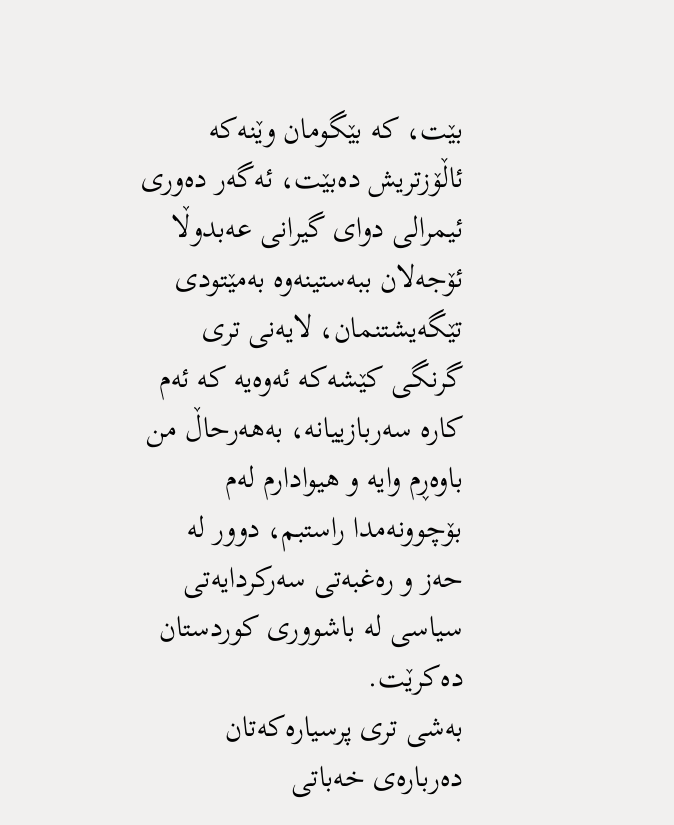بێت، که‌‌ بێگومان وێنه‌‌که‌‌ ئاڵۆزتریش ده‌‌بێت، ئه‌گه‌‌ر ده‌‌وری ئیمرالی دوای گیرانی عه‌‌بدوڵا ئۆجه‌‌لان ببه‌‌ستینه‌‌وه‌‌ به‌مێتودی تێگه‌‌یشتنمان، لایه‌‌نی تری گرنگی کێشه‌‌که‌‌ ئه‌‌وه‌‌یه‌‌ که‌‌ ئه‌‌م کاره‌‌ سه‌‌ربازییانه‌‌، به‌‌هه‌‌رحاڵ من باوه‌‌ڕم وایه‌ ‌و‌ هیوادارم له‌‌م بۆچوونه‌‌مدا راستبم، دوور له‌‌ حه‌‌ز ‌و ره‌‌غبه‌‌تی سه‌‌رکردایه‌‌تی سیاسی له‌‌ باشووری کوردستان ده‌‌کرێت.
به‌‌شی تری پرسیاره‌‌که‌‌تان ده‌‌رباره‌‌ی خه‌‌باتی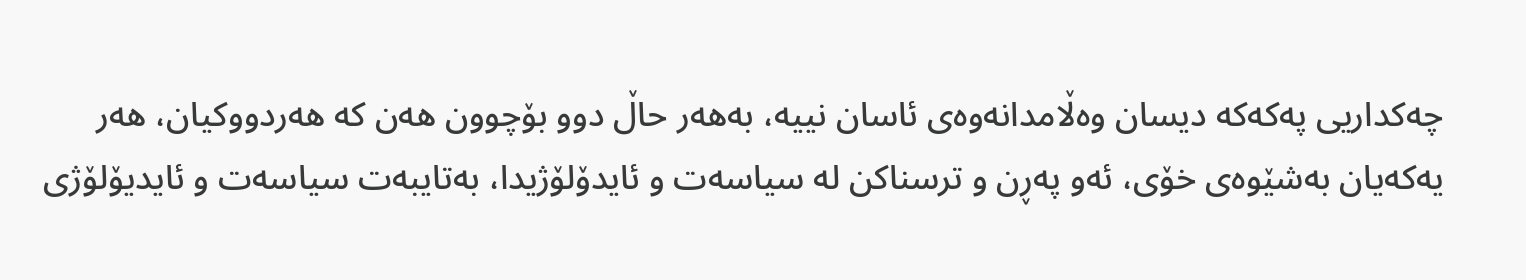چه‌‌کداریی په‌که‌که‌ دیسان وه‌‌ڵامدانه‌‌وه‌‌ی ئاسان نییه‌‌، به‌‌هه‌‌ر حاڵ دوو بۆچوون هه‌‌ن که‌‌ هه‌‌ردووکیان، هه‌‌ر یه‌‌که‌‌یان به‌شێوه‌‌ی خۆی، ئه‌‌و په‌‌ڕن ‌و‌ ترسناکن له‌‌ سیاسه‌‌ت ‌و ئایدۆلۆژیدا، به‌تایبه‌‌ت سیاسه‌‌ت و ئایدیۆلۆژی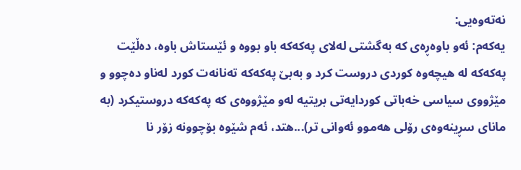نه‌‌ته‌‌وه‌‌یی:
یه‌که‌م: ئه‌‌و باوه‌‌ڕه‌‌ی که‌‌ به‌گشتی له‌‌لای په‌که‌که‌ باو بووه‌ و ئێستاش باوه‌‌،‌ ده‌‌ڵێت په‌که‌که‌ له‌ هیچه‌‌وه‌‌ کوردی دروست کرد و به‌‌بێ په‌که‌که‌ ته‌‌نانه‌‌ت کورد له‌‌ناو ده‌‌چوو و مێژووی سیاسی خه‌‌باتی کوردایه‌‌تی بریتیه‌‌ له‌‌و مێژووه‌‌ی که‌‌ په‌که‌که‌ دروستیکرد (به‌‌ مانای سڕینه‌‌وه‌‌ی رۆلی هه‌‌موو ئه‌‌وانی تر)...هتد، ئه‌‌م شێوه‌‌ بۆچوونه‌‌ زۆر نا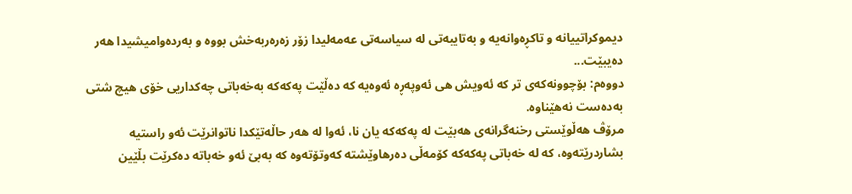دیموکراتییانه‌ ‌و تاکڕه‌‌وانه‌‌یه‌ ‌و‌ به‌تایبه‌‌تی له‌‌ سیاسه‌‌تی عه‌‌مه‌‌لیدا زۆر زه‌‌ره‌‌ربه‌‌خش بووه‌‌ و به‌‌رده‌‌وامیشیدا هه‌‌ر ده‌‌یبێت...
دووه‌م: بۆچوونه‌‌که‌‌ی تر که‌‌ ئه‌‌ویش هی ئه‌‌وپه‌‌ڕه‌‌ ئه‌‌وه‌‌یه‌‌ که‌‌ ده‌‌ڵێت په‌که‌که‌ به‌خه‌‌باتی چه‌‌کداریی خۆی هیچ شتی به‌‌ده‌‌ست نه‌‌هێناوه‌‌.
مرۆڤ هه‌‌ڵوێستی رخنه‌‌گرانه‌‌ی هه‌‌بێت له‌‌ په‌که‌که‌ یان نا، ئه‌‌وا له‌‌ هه‌‌ر حاڵه‌‌تێکدا ناتوانرێت ئه‌‌و راستیه‌‌ بشاردرێته‌‌وه‌‌، که‌‌ له‌‌ خه‌‌باتی په‌که‌که‌ کۆمه‌‌ڵی ده‌‌رهاوێشته‌‌ که‌‌وتۆته‌‌وه‌‌ که‌‌ به‌‌بێ ئه‌‌و خه‌‌باته‌‌ ده‌‌کرێت بڵێین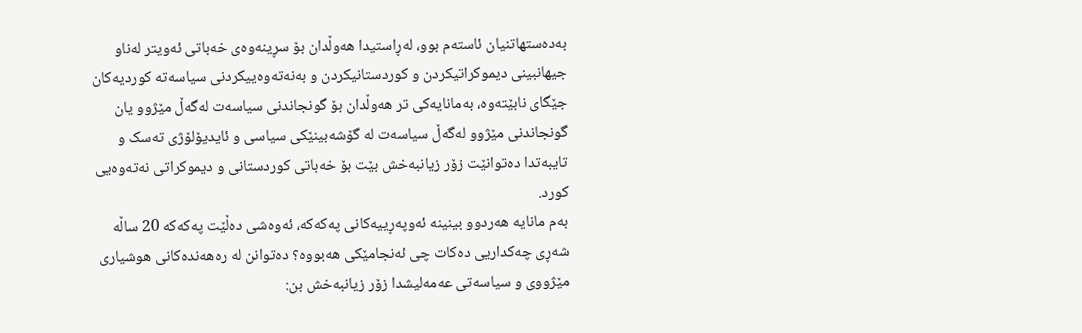به‌‌ده‌‌ستهاتنیان ئاسته‌‌م بوو، له‌ڕاستیدا هه‌‌وڵدان بۆ سڕینه‌‌وه‌‌ی خه‌‌باتی ئه‌‌ویتر له‌‌ناو جیهانبینی دیموکراتیکردن ‌و کوردستانیکردن ‌و به‌‌نه‌‌ته‌‌وه‌‌ییکردنی سیاسه‌‌ته‌‌ کوردیه‌‌کان جێگای نابێته‌‌وه‌‌، به‌مانایه‌‌کی تر هه‌‌وڵدان بۆ گونجاندنی سیاسه‌‌ت له‌گه‌‌ڵ مێژوو یان گونجاندنی مێژوو له‌‌گه‌‌ڵ سیاسه‌‌ت له‌‌ گۆشه‌‌بینێکی سیاسی ‌و ئایدیۆلۆژی ته‌‌سک ‌و تایبه‌‌تدا ده‌‌توانێت زۆر زیانبه‌‌خش بێت بۆ خه‌‌باتی کوردستانی ‌و دیموکراتی نه‌‌ته‌‌وه‌‌یی کورد.
به‌‌م مانایه‌‌ هه‌‌ردوو بینینه‌‌ ئه‌‌وپه‌‌ڕییه‌‌کانی په‌که‌که‌، ئه‌‌وه‌‌شی ده‌‌ڵێت په‌که‌که‌ 20 ساڵه‌‌ شه‌‌ڕی چه‌‌کداریی ده‌‌کات چی ئه‌‌نجامێکی هه‌‌بووه‌؟ ده‌‌توانن له‌‌ ره‌هه‌‌نده‌‌کانی هوشیاری مێژووی ‌و سیاسه‌‌تی عه‌‌مه‌‌لیشدا زۆر زیانبه‌‌خش بن: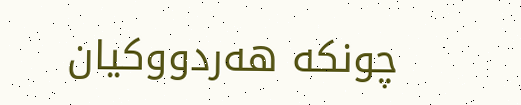چونکه‌‌ هه‌‌ردووکیان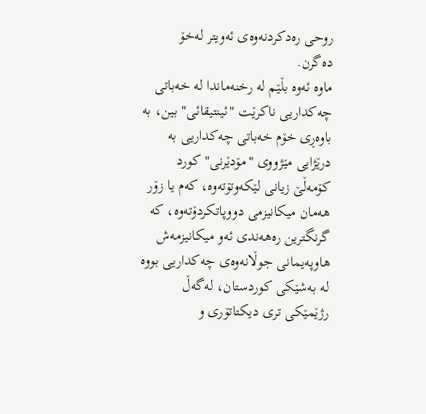روحی ره‌‌دکردنه‌‌وه‌‌ی ئه‌‌ویتر له‌‌خۆ ده‌‌گرن.
ماوه‌‌ ئه‌‌وه‌‌ بڵێم له‌‌ رخنه‌‌ماندا له‌‌ خه‌‌باتی چه‌‌کداریی ناکرێت "ئینتیقائی" بین، به‌‌ باوه‌‌ڕی خۆم خه‌‌باتی چه‌‌کداریی به‌‌ درێژایی مێژووی "مۆدێرنی" کورد کۆمه‌‌ڵێ زیانی لێکه‌‌وتۆته‌‌وه‌، که‌‌م یا زۆر هه‌‌مان میکانیزمی دووپاتکردۆته‌‌وه‌،‌ که‌‌ گرنگترین ره‌‌هه‌‌ندی ئه‌‌و میکانیزمه‌‌ش هاوپه‌‌یمانی جوڵانه‌‌وه‌‌ی چه‌‌کداریی بووه‌‌ له‌‌ به‌‌شێکی کوردستان، له‌‌گه‌‌ڵ رژێمێکی تری دیکتاتۆری ‌و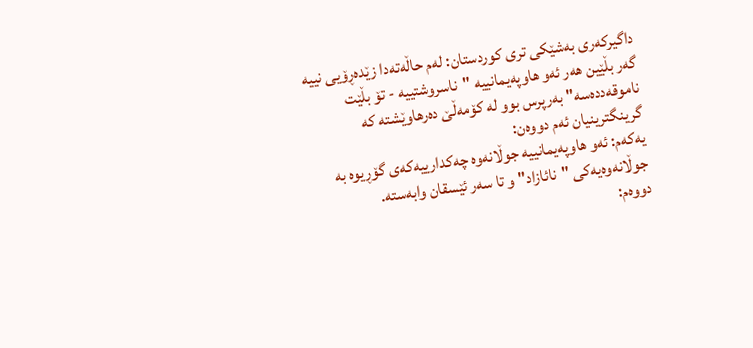داگیرکه‌‌ری به‌‌شێکی تری کوردستان: له‌‌م حاڵه‌‌ته‌‌دا زێده‌‌ڕۆیی نییه‌‌‌ گه‌‌ر بڵێین هه‌‌ر ئه‌‌و هاوپه‌‌یمانییه‌‌ "ناسروشتییه‌‌ - تۆ بڵێت ناموقه‌‌دده‌‌سه‌‌" به‌‌رپرس بوو له‌‌ کۆمه‌‌ڵێ ده‌‌رهاوێشته‌‌ که‌‌ گرینگترینیان ئه‌‌م دووه‌‌ن:
یه‌که‌م: ئه‌‌و هاوپه‌‌یمانییه‌‌ جوڵانه‌‌وه‌‌ چه‌‌کدارییه‌‌که‌‌ی گۆڕیوه‌‌ به‌ جوڵانه‌‌وه‌‌یه‌‌کی "نائازاد" و تا سه‌‌ر ئێسقان وابه‌‌سته‌.
دووه‌م: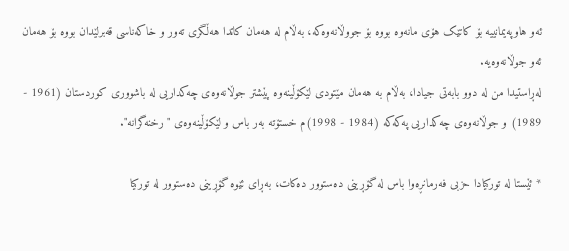ئه‌‌و هاوپه‌‌یمانییه‌‌ بۆ کاتێک هۆی مانه‌‌وه‌‌ بووه‌‌ بۆ جووڵانه‌‌وه‌‌که‌‌، به‌‌ڵام له‌‌ هه‌‌مان کاتدا هه‌‌ڵگری ته‌‌ور و خاکه‌‌ناسی قه‌‌برلێدان بووه‌‌ بۆ هه‌‌مان ئه‌‌و جوڵانه‌‌وه‌‌یه‌‌.
له‌ڕاستیدا من له‌‌ دوو بابه‌‌تی جیادا، به‌‌ڵام به‌‌ هه‌‌مان مێتودی لێکۆڵینه‌‌وه‌‌ پێشتر جوڵانه‌‌وه‌‌ی چه‌‌کداریی له‌‌ باشووری کوردستان (1961 - 1989) و‌ جوڵانه‌‌وه‌‌ی چه‌‌کداریی په‌که‌که‌ (1984 - 1998)م خستۆته‌‌ به‌‌ر باس و لێکۆڵینه‌‌وه‌‌ی "رخنه‌‌گرانه‌‌".

* ئێستا له‌ تورکیادا حزبی‌ فه‌رمانڕه‌وا باس له‌ گۆڕینی‌ ده‌ستوور ده‌کات، به‌ڕای‌ ئێوه‌ گۆڕینی‌ ده‌ستوور له‌ تورکیا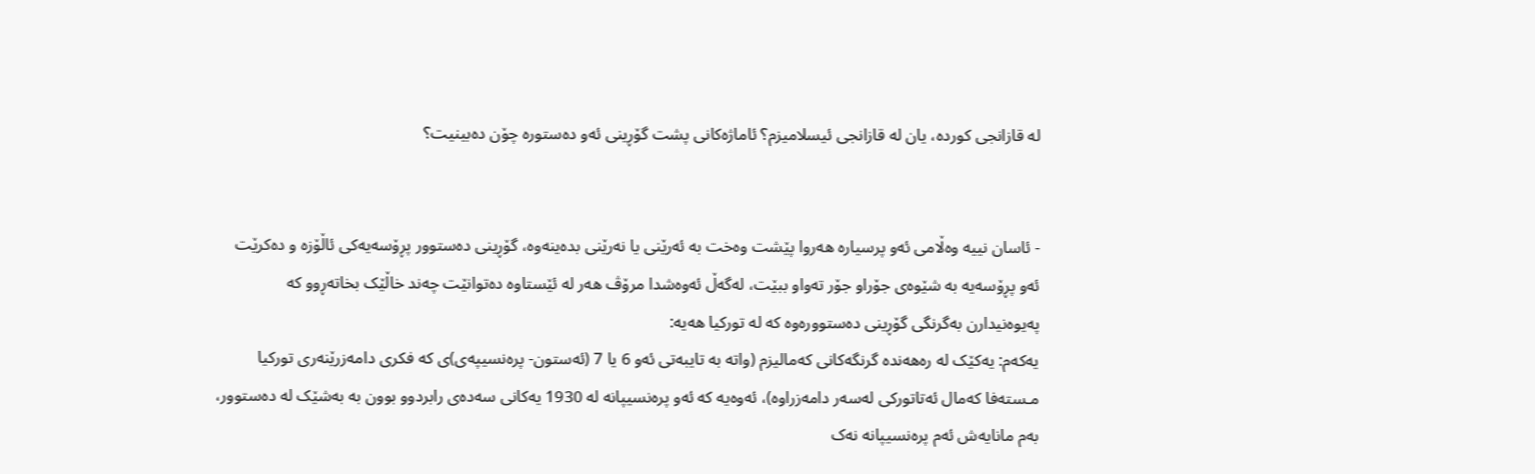له‌ قازانجی‌ کورده‌، یان له‌ قازانجی‌ ئیسلامیزم؟ ئاماژه‌کانی‌ پشت گۆڕینی‌ ئه‌و ده‌ستوره‌ چۆن ده‌بینیت؟


- ئاسان نییه‌‌ وه‌‌ڵامی ئه‌‌و پرسیاره‌‌ هه‌‌روا پێشت وه‌‌خت به‌‌ ئه‌‌رێنی یا نه‌‌رێنی بده‌‌ینه‌‌وه‌‌، گۆڕینی ده‌‌ستوور پڕۆسه‌‌یه‌‌کی ئاڵۆزه‌ و ده‌‌کرێت ئه‌‌و پڕۆسه‌‌یه‌‌ به‌‌ شێوه‌‌ی جۆراو جۆر ته‌‌واو ببێت، له‌‌گه‌‌ڵ ئه‌‌وه‌‌شدا مرۆڤ هه‌‌ر له‌‌ ئێستاوه‌‌ ده‌‌توانێت چه‌‌ند خاڵێک بخاته‌‌ڕوو که‌‌ په‌‌یوه‌‌نیدارن به‌‌گرنگی گۆڕینی ده‌‌ستووره‌‌وه‌‌ که‌ له‌‌ تورکیا هه‌‌یه‌‌:
یه‌که‌م: یه‌‌کێک له‌‌ ره‌‌هه‌‌نده‌‌ گرنگه‌‌کانی که‌‌مالیزم (واته‌‌ به‌‌ تایبه‌‌تی ئه‌‌و 6 یا 7 (ئه‌‌ستون- پره‌‌نسیپه‌‌ی)ی که‌‌ فکری دامه‌‌زرێنه‌‌ری تورکیا مـسته‌‌فا که‌‌مال ئه‌‌تاتورکی ‌له‌‌سه‌‌ر دامه‌‌زراوه‌‌)، ئه‌‌وه‌‌یه‌‌ که‌‌ ئه‌‌و پره‌‌نسیپانه‌‌ له‌‌ 1930 یه‌‌کانی سه‌‌ده‌‌ی رابردوو بوون به‌‌ به‌‌شێک له‌‌ ده‌‌ستوور، به‌‌م مانایه‌‌ش ئه‌‌م پره‌‌نسیپانه‌‌ نه‌‌ک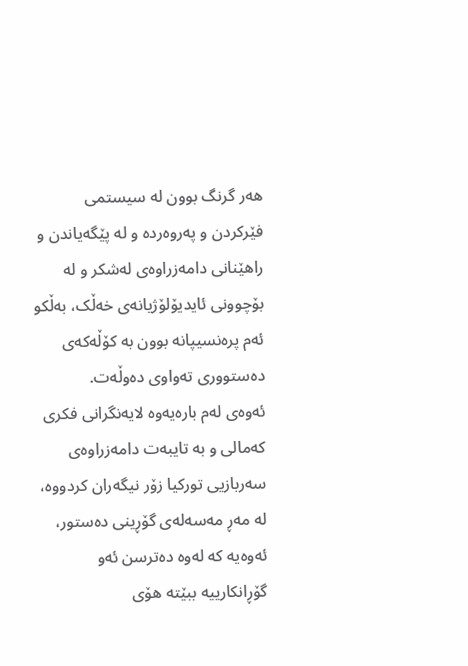هه‌‌ر گرنگ بوون له‌‌ سیستمی فێرکردن ‌و په‌‌روه‌‌رده‌‌ و له‌‌ پێگه‌‌یاندن ‌و راهێنانی دامه‌‌زراوه‌‌ی له‌‌شکر و له‌‌ بۆچوونی ئایدیۆلۆژیانه‌‌ی خه‌‌ڵک، به‌‌ڵکو ئه‌‌م پره‌‌نسیپانه‌‌ بوون به‌ ‌کۆڵه‌‌که‌‌ی ده‌‌ستووری ته‌‌واوی ده‌‌وڵه‌‌ت.
ئه‌‌وه‌‌ی له‌‌م باره‌‌یه‌‌وه‌‌ لایه‌‌نگرانی فکری که‌‌مالی ‌و به‌‌ تایبه‌‌ت دامه‌‌زراوه‌‌ی سه‌‌ربازیی تورکیا زۆر نیگه‌‌ران کردووه‌،‌ له‌‌ مه‌‌ڕ مه‌‌سه‌‌له‌‌ی گۆڕینی ده‌‌ستور، ئه‌‌وه‌‌یه‌‌ که‌‌ له‌‌وه‌‌ ده‌‌ترسن ئه‌‌و گۆڕانکارییه‌‌ ببێته‌‌ هۆی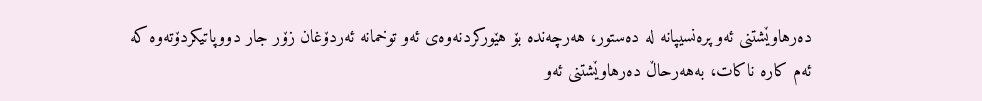ده‌‌رهاوێشتنی ئه‌‌و پره‌‌نسیپانه‌‌ له‌‌ ده‌‌ستور، هه‌‌رچه‌‌نده‌‌ بۆ هێورکردنه‌‌وه‌‌ی ئه‌‌و توخمانه‌‌ ئه‌‌ردۆغان زۆر جار دووپاتیکردۆته‌‌وه‌‌ که‌‌ ئه‌‌م کاره‌‌ ناکات، به‌هه‌‌رحاڵ ده‌‌رهاوێشتنی ئه‌‌و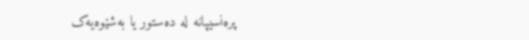پره‌‌نسیپانه‌‌ له‌‌ ده‌‌ستور یا به‌‌شێوه‌‌یه‌‌ک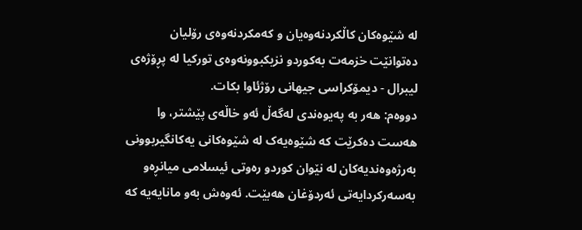له‌‌ شێوه‌‌کان کاڵکردنه‌‌وه‌‌یان ‌و که‌‌مکردنه‌‌وه‌‌ی رۆلیان ده‌‌توانێت خزمه‌‌ت به‌کورد‌و نزیکبوونه‌‌وه‌‌ی تورکیا له‌ پڕۆژه‌‌ی لیبرال - دیمۆکراسی جیهانی رۆژئاوا بکات.
دووه‌م: هه‌‌ر به‌‌ په‌‌یوه‌‌ندی له‌‌گه‌‌ڵ ئه‌‌و خاڵه‌‌ی پێشتر، وا هه‌‌ست ده‌‌کرێت که‌‌ شێوه‌‌یه‌‌ک له‌‌ شێوه‌‌کانی یه‌‌کانگیربوونی به‌‌رژه‌‌وه‌‌ندیه‌‌کان له‌‌ نێوان کورد‌و ره‌‌وتی ئیسلامی میانڕه‌و به‌‌سه‌‌رکردایه‌‌تی ئه‌‌ردۆغان هه‌‌بێت. ئه‌‌وه‌‌ش به‌‌و مانایه‌‌یه‌‌ که‌‌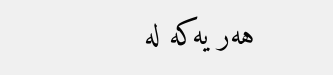هه‌‌ر یه‌‌که‌‌ له‌‌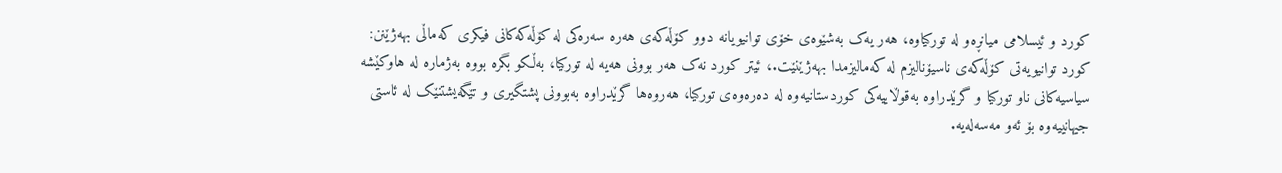کورد ‌و ئیسلامی میانڕه‌‌و له‌‌ تورکیاوه‌،‌ هه‌‌ر یه‌‌ک به‌شێوه‌‌ی خۆی توانیویانه‌‌ دوو کۆڵه‌‌که‌‌ی هه‌‌ره‌‌ سه‌‌ره‌‌کی له‌‌ کۆڵه‌‌که‌‌کانی فیکری که‌‌ماڵی بهه‌‌ژێنن:
کورد توانیویه‌‌تی کۆڵه‌‌که‌‌ی ناسیۆنالیزم له‌‌ که‌‌مالیزمدا بهه‌‌ژێنێت.، ئیتر کورد نه‌‌ک هه‌‌ر بوونی هه‌‌یه‌‌ له‌‌ تورکیا، به‌‌ڵکو بگره‌‌ بووه‌‌ به‌‌ژماره‌‌ له‌‌ هاوکێشه‌‌ سیاسیه‌‌کانی ناو تورکیا ‌و‌ گرێدراوه‌‌ به‌قوڵاییه‌‌کی کوردستانیه‌‌وه‌‌ له‌‌ ده‌‌ره‌‌وه‌‌ی تورکیا،‌ هه‌‌روه‌ها گرێدراوه‌‌ به‌‌بوونی پشتگیری ‌و تێگه‌‌یشتنێک له‌‌ ئاستی جیهانییه‌‌وه‌‌ بۆ ئه‌‌و مه‌‌سه‌‌له‌‌یه‌.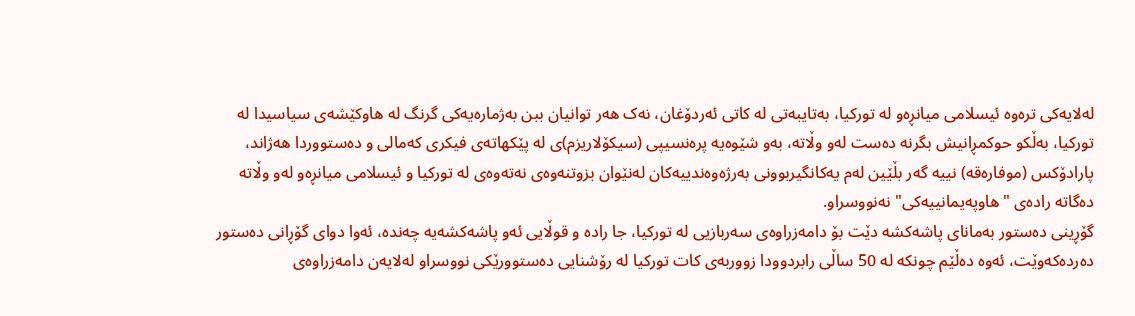له‌لایه‌‌کی تره‌‌وه‌‌‌ ئیسلامی‌ میانڕه‌‌و له‌‌ تورکیا، به‌‌تایبه‌‌تی له‌‌ کاتی ئه‌‌ردۆغان، نه‌‌ک هه‌‌ر توانیان ببن به‌ژماره‌‌یه‌‌کی گرنگ له‌ هاوکێشه‌‌ی سیاسیدا له‌‌ تورکیا، به‌‌ڵکو حوکمڕانیش بگرنه‌‌ ده‌‌ست له‌‌و وڵاته‌،‌ به‌‌و شێوه‌‌یه‌‌ پره‌‌نسیپی (سیکۆلاریزم)ی له‌ پێکهاته‌‌ی فیکری که‌‌مالی ‌و ده‌‌ستووردا هه‌‌ژاند، پارادۆکس (موفاره‌‌قه‌‌) نییه‌‌ گه‌‌ر بڵێین له‌‌م یه‌‌کانگیربوونی به‌‌رژه‌‌وه‌‌ندییه‌‌کان له‌‌نێوان بزوتنه‌‌وه‌‌ی نه‌‌ته‌‌وه‌‌ی له‌‌ تورکیا ‌و ئیسلامی میانڕه‌‌و له‌‌و وڵاته‌‌ ده‌‌گاته‌‌ راده‌‌ی "هاوپه‌‌یمانییه‌‌کی" نه‌‌نووسراو.
گۆڕینی ده‌‌ستور به‌مانای پاشه‌‌کشه‌‌ دێت بۆ دامه‌‌زراوه‌‌ی سه‌‌ربازیی له‌‌ تورکیا، جا راده‌ ‌و قوڵایی ئه‌‌و پاشه‌‌کشه‌‌یه‌‌ چه‌‌نده‌‌، ئه‌‌وا دوای گۆڕانی ده‌‌ستور ده‌‌رده‌‌که‌‌وێت، ئه‌‌وه‌‌ ده‌‌ڵێم چونکه‌‌ له‌‌ 50 ساڵی رابردوودا زووربه‌‌ی کات تورکیا له‌‌ رۆشنایی ده‌‌ستوورێکی نووسراو له‌لایه‌‌ن دامه‌‌زراوه‌‌ی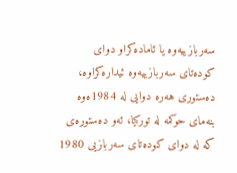سه‌‌ربازییه‌‌وه‌‌ یا ئاماده‌‌کراو دوای کوده‌‌تای سه‌‌ربازییه‌‌وه‌‌ ئیداره‌‌کراوه‌‌، ده‌‌ستوری هه‌‌ره‌‌ دوایی له‌‌ 1984ه‌‌وه‌‌ بنه‌‌مای حوکمه‌‌ له‌ ‌تورکیا، ئه‌‌و ده‌‌ستوره‌‌ی که‌‌ له‌‌ دوای کوده‌‌تای سه‌‌ربازیی 1980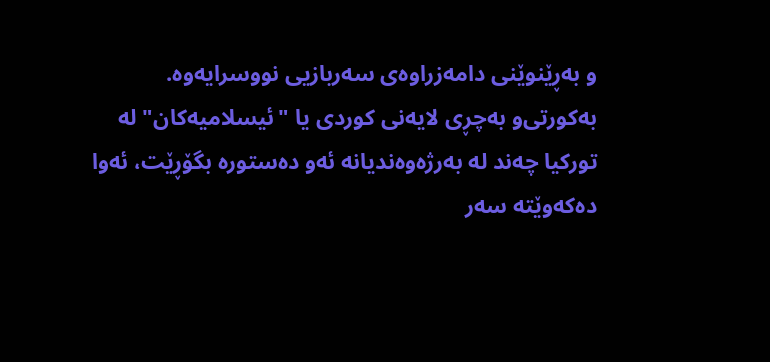و به‌‌ڕێنوێنی دامه‌‌زراوه‌‌ی سه‌‌ربازیی نووسرایه‌‌وه‌‌.
به‌‌کورتی‌و به‌‌چڕی لایه‌‌نی کوردی یا "ئیسلامیه‌‌کان" له‌‌ تورکیا چه‌‌ند له‌‌ به‌‌رژه‌‌وه‌‌ندیانه‌‌ ئه‌‌و ده‌‌ستوره‌‌ بگۆڕێت، ئه‌‌وا ده‌‌که‌‌وێته‌‌ سه‌‌ر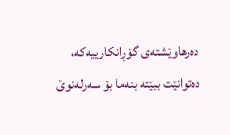ده‌‌رهاوێشته‌‌ی گۆڕانکارییه‌‌که‌‌،‌ ده‌‌توانێت ببێته‌‌ بنه‌‌ما بۆ سه‌‌رله‌‌نوێ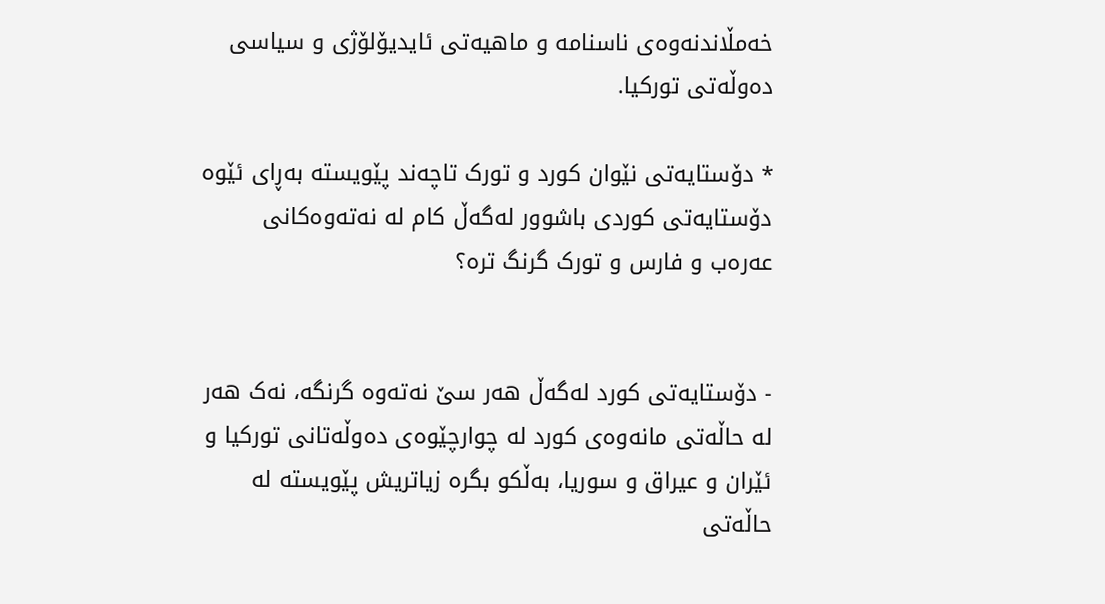خه‌‌مڵاندنه‌‌وه‌‌ی ناسنامه‌ ‌‌و ماهیه‌‌تی ئایدیۆلۆژی ‌و سیاسی ده‌‌وڵه‌‌تی تورکیا.

* دۆستایه‌تی‌ نێوان کورد ‌و تورک تاچه‌ند پێویسته‌ به‌ڕای‌ ئێوه‌ دۆستایه‌تی‌ کوردی‌ باشوور له‌گه‌ڵ کام له‌ نه‌ته‌وه‌کانی‌ عه‌ره‌ب ‌و فارس ‌و تورک گرنگ تره‌؟


- دۆستایه‌‌تی کورد له‌‌گه‌‌ڵ هه‌‌ر سێ نه‌‌ته‌‌وه‌‌ گرنگه‌‌، نه‌‌ک هه‌‌ر له‌‌ حاڵه‌‌تی مانه‌‌وه‌‌ی کورد له‌‌ چوارچێوه‌‌ی ده‌‌وڵه‌‌تانی تورکیا ‌و ئێران ‌و عیراق ‌و‌ سوریا، به‌‌ڵکو بگره‌‌ زیاتریش پێویسته‌‌ له‌‌ حاڵه‌‌تی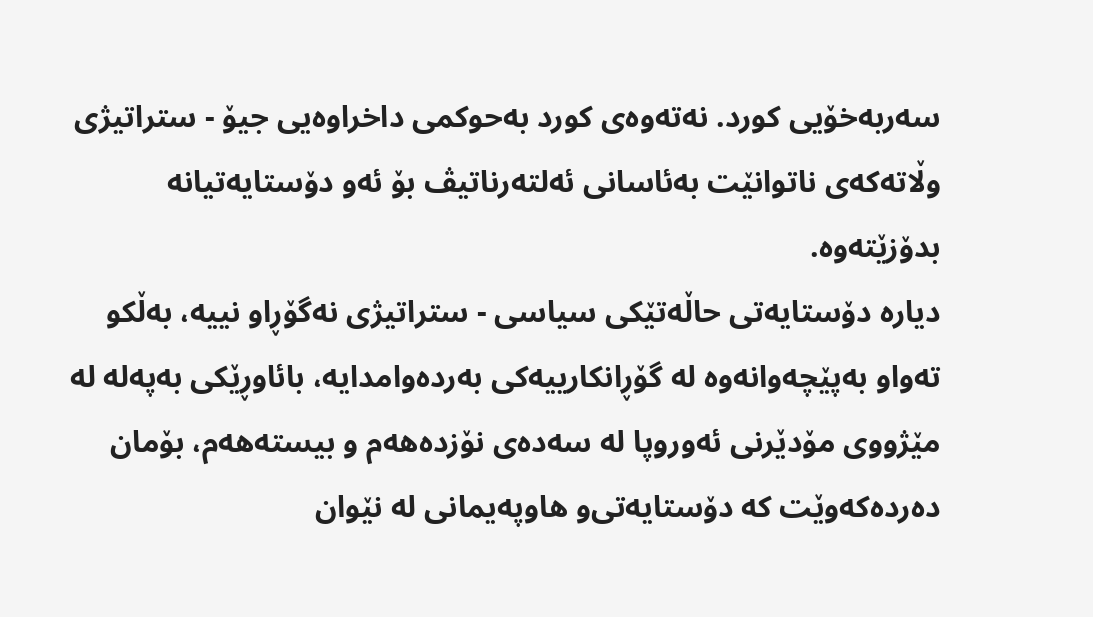سه‌‌ربه‌‌خۆیی کورد. نه‌‌ته‌‌وه‌‌ی کورد به‌‌حوکمی داخراوه‌‌یی جیۆ - ستراتیژی وڵاته‌‌که‌‌ی ناتوانێت به‌‌ئاسانی ئه‌‌لته‌‌رناتیڤ‌ بۆ ئه‌‌و دۆستایه‌‌تیانه‌‌ بدۆزێته‌‌وه‌.
دیاره‌‌ دۆستایه‌‌تی حاڵه‌‌تێکی سیاسی - ستراتیژی نه‌‌گۆڕاو نییه‌‌، به‌‌ڵکو ته‌‌واو به‌پێچه‌‌وانه‌‌وه‌‌ له‌‌ گۆڕانکارییه‌‌کی به‌‌رده‌‌وامدایه‌‌، بائاوڕێکی به‌‌په‌‌له‌‌ له‌‌ مێژووی مۆدێرنی ئه‌‌وروپا له‌‌ سه‌‌ده‌‌ی نۆزده‌‌هه‌‌م ‌و بیسته‌‌هه‌‌م، بۆمان ده‌‌رده‌‌که‌وێت که‌‌ دۆستایه‌‌تی‌و هاوپه‌‌یمانی له‌‌ نێوان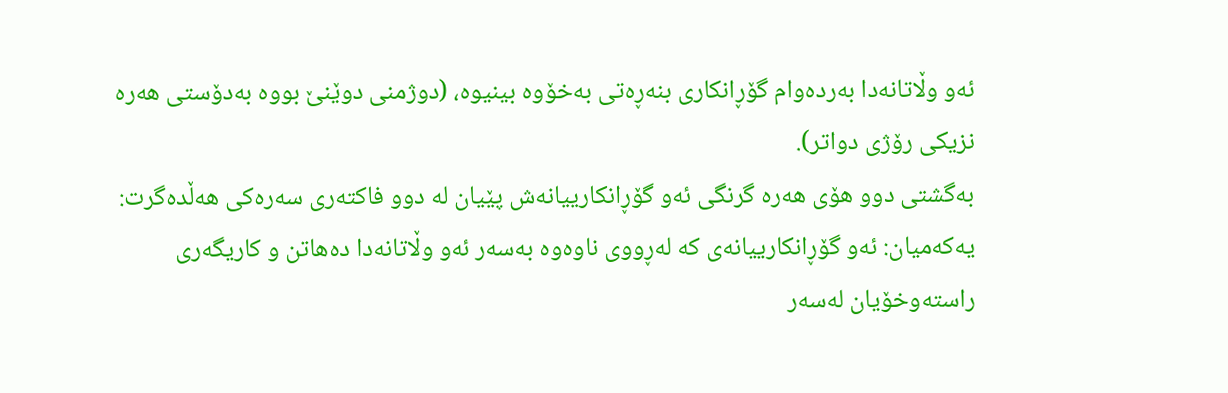ئه‌‌و وڵاتانه‌‌دا به‌‌رده‌‌وام گۆڕانکاری بنه‌‌ڕه‌‌تی به‌‌خۆوه‌‌ بینیوه‌،‌ (دوژمنی دوێنێ بووه‌‌ به‌دۆستی هه‌‌ره‌‌ نزیکی رۆژی دواتر).
به‌گشتی دوو هۆی هه‌‌ره‌‌ گرنگی ئه‌‌و گۆڕانکارییانه‌‌ش پێیان له‌‌ دوو فاکته‌‌ری سه‌‌ره‌‌کی هه‌‌ڵده‌‌گرت:
یه‌‌که‌‌میان: ئه‌‌و گۆڕانکارییانه‌‌ی که‌‌ له‌‌ڕووی ناوه‌‌وه‌‌ به‌‌سه‌‌ر ئه‌‌و وڵاتانه‌‌دا ده‌‌هاتن ‌و کاریگه‌‌ری راسته‌‌وخۆیان له‌‌سه‌‌ر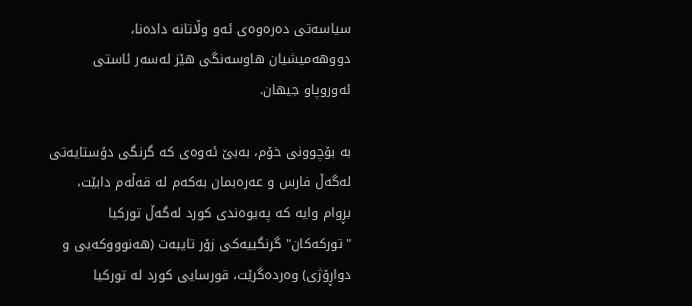سیاسه‌‌تی ده‌‌ره‌‌وه‌‌ی ئه‌‌و وڵاتانه‌‌ داده‌‌نا،‌ دووهه‌‌میشیان هاوسه‌‌نگی هێز له‌‌سه‌‌ر ئاستی ئه‌‌وروپا‌و جیهان.

به‌‌ بۆچوونی خۆم، به‌‌بێ ئه‌‌وه‌‌ی که‌‌ گرنگی دۆستایه‌‌تی له‌‌گه‌‌ڵ فارس ‌و عه‌‌ره‌‌بمان به‌که‌‌م له‌‌ قه‌‌ڵه‌‌م دابێت، بڕوام وایه‌‌ که‌‌ په‌‌یوه‌‌ندی کورد له‌‌گه‌‌ڵ تورکیا "تورکه‌‌کان" گرنگییه‌‌کی زۆر تایبه‌‌ت (هه‌‌نوووکه‌‌یی و دواڕۆژی) وه‌‌رده‌‌گرێت، قورسایی کورد له‌‌ تورکیا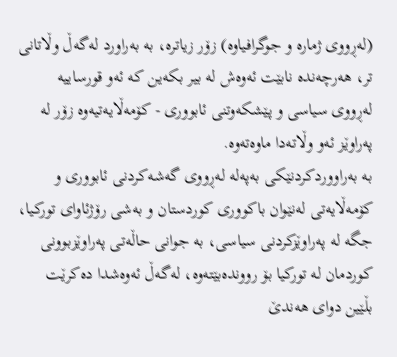(له‌‌ڕووی ژماره‌‌ و جوگرافیاوه‌‌) زۆر زیاتره‌‌، به‌‌ به‌‌راورد له‌‌گه‌‌ڵ‌ وڵاتانی تر، هه‌‌رچه‌‌نده‌‌ نابێت ئه‌‌وه‌‌ش له‌‌ بیر بکه‌‌ین که‌‌ ئه‌‌و قورساییه‌‌ له‌‌ڕووی سیاسی ‌و پێشکه‌‌وتنی ئابووری - کۆمه‌‌ڵایه‌‌تیه‌‌وه‌‌ زۆر له‌‌ په‌‌راوێز ئه‌‌و وڵاته‌‌دا ماوه‌‌ته‌‌وه‌‌.
به‌ به‌‌راووردکردنێکی به‌‌په‌‌له‌‌ له‌‌ڕووی گه‌‌شه‌‌کردنی ئابووری ‌و کۆمه‌‌ڵایه‌‌تی له‌‌نێوان باکووری کوردستان ‌و به‌‌شی رۆژئاوای تورکیا، جگه‌‌ له‌‌ په‌‌راوێزکردنی سیاسی، به‌‌ جوانی حاڵه‌‌تی په‌‌راوێزبوونی کوردمان له‌‌ تورکیا بۆ روونده‌‌بێته‌‌وه‌‌، له‌‌گه‌‌ڵ ئه‌‌وه‌‌شدا ده‌‌کرێت بڵێین دوای هه‌‌ندێ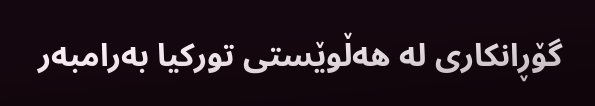گۆڕانکاری له‌‌ هه‌‌ڵوێستی تورکیا به‌‌رامبه‌‌ر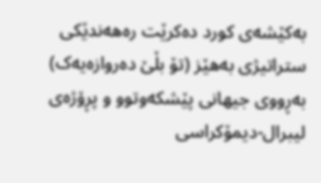به‌کێشه‌‌ی کورد ده‌‌کرێت ره‌‌هه‌‌ندێکی ستراتیژی به‌هێز (تۆ بڵێ ده‌‌روازه‌‌یه‌‌ک) به‌ڕووی جیهانی پێشکه‌‌وتوو و پڕۆژه‌‌ی لیبرال-دیمۆکراسی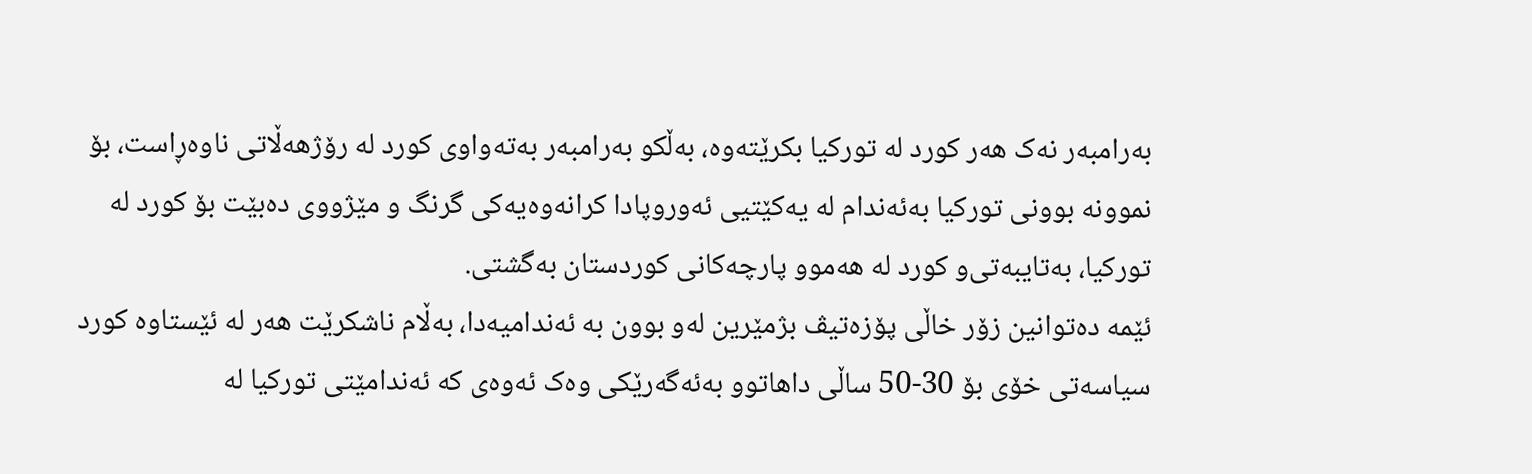به‌‌رامبه‌‌ر نه‌‌ک هه‌‌ر کورد له‌‌ تورکیا بکرێته‌‌وه‌،‌ به‌‌ڵکو به‌‌رامبه‌‌ر به‌ته‌‌واوی کورد له‌‌ رۆژهه‌‌ڵاتی ناوه‌‌ڕاست، بۆ نموونه‌‌ بوونی تورکیا به‌‌ئه‌‌ندام له‌‌ یه‌‌کێتیی ئه‌‌وروپادا کرانه‌‌وه‌‌یه‌‌کی گرنگ ‌و مێژووی ده‌‌بێت بۆ کورد له‌‌ تورکیا، به‌تایبه‌‌تی‌و کورد له‌‌ هه‌‌موو پارچه‌‌کانی کوردستان به‌‌گشتی.
ئێمه‌‌ ده‌‌توانین زۆر خاڵی پۆزه‌‌تیڤ بژمێرین له‌‌و بوون به‌‌ ئه‌‌ندامیه‌‌دا، به‌‌ڵام ناشکرێت هه‌‌ر له‌‌ ئێستاوه‌‌ کورد سیاسه‌‌تی خۆی بۆ 30-50 ساڵی داهاتوو به‌ئه‌‌گه‌‌رێکی وه‌‌ک ئه‌‌وه‌‌ی که‌‌ ئه‌‌ندامێتی تورکیا له‌‌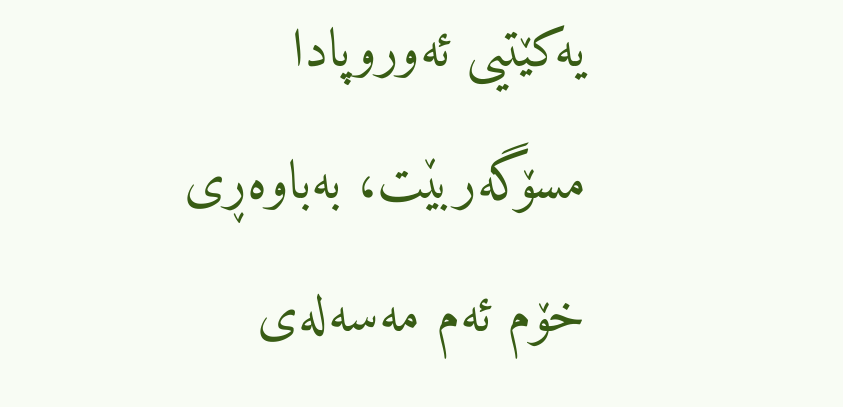یه‌‌کێتیی ئه‌‌وروپادا مسۆگه‌‌ربێت‌، به‌باوه‌‌ڕی خۆم ئه‌‌م مه‌‌سه‌‌له‌‌ی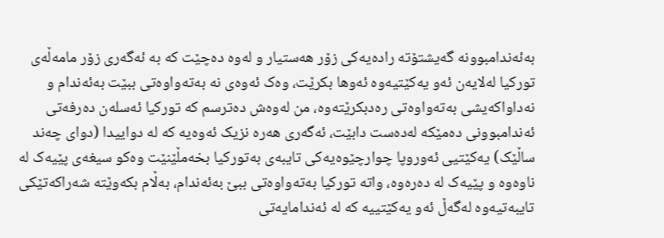به‌‌ئه‌‌ندامبوونه‌‌ گه‌‌یشتۆته‌‌ راده‌‌یه‌‌کی زۆر هه‌‌ستیار ‌و‌ له‌‌وه‌‌ ده‌‌چێت که‌‌ به‌‌ ئه‌‌گه‌‌ری زۆر مامه‌‌ڵه‌‌ی تورکیا له‌‌لایه‌‌ن ئه‌‌و یه‌‌کێتیه‌‌وه‌‌ ئه‌‌وها بکرێت، وه‌‌ک ئه‌‌وه‌‌ی نه‌‌ به‌ته‌‌واوه‌‌تی ببێت به‌‌ئه‌‌ندام ‌و نه‌داواکه‌یشی‌ به‌‌ته‌‌واوه‌‌تی ره‌‌دبکرێته‌‌وه‌‌، من له‌‌وه‌‌ش ده‌‌ترسم که‌‌ تورکیا ئه‌‌سله‌‌ن ده‌‌رفه‌‌تی ئه‌‌ندامبوونی ده‌‌مێکه‌‌ له‌‌ده‌‌ست دابێت، ئه‌‌گه‌‌ری هه‌‌ره‌‌ نزیک ئه‌‌وه‌‌یه‌‌ که‌‌ له‌‌ دواییدا (دوای چه‌‌ند ساڵێک) یه‌‌کێتیی ئه‌‌وروپا چوارچێوه‌‌یه‌‌کی تایبه‌‌ی به‌تورکیا بخه‌‌مڵێنێت وه‌‌کو سیغه‌‌ی پێیه‌‌ک له‌‌ ناوه‌‌وه‌ ‌و‌ پێیه‌‌ک له‌‌ ده‌‌ره‌‌وه‌‌، واته‌‌ تورکیا به‌‌ته‌‌واوه‌‌تی ببێ به‌ئه‌‌ندام، به‌‌ڵام بکه‌‌وێته‌‌ شه‌‌راکه‌‌تێکی تایبه‌‌تیه‌‌وه‌‌ له‌‌گه‌‌ڵ ئه‌‌و یه‌‌کێتییه‌‌ که‌‌ له‌‌ ئه‌‌ندامایه‌‌تی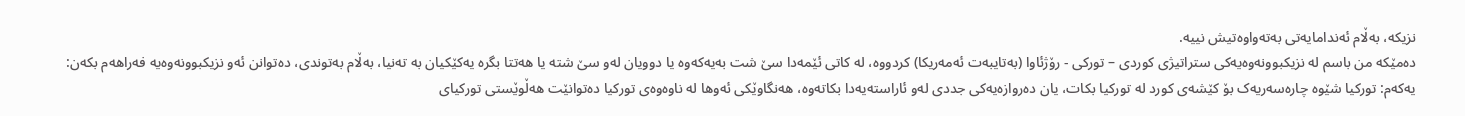نزیکه‌‌، به‌‌ڵام ئه‌‌ندامایه‌‌تی به‌‌ته‌‌واوه‌‌تیش نییه‌‌.
ده‌‌مێکه‌‌ من باسم له‌‌ نزیکبوونه‌‌وه‌‌یه‌‌کی ستراتیژی کوردی – تورکی - رۆژئاوا (به‌تایبه‌‌ت ئه‌‌مه‌ریکا) کردووه‌، له‌‌ کاتی ئێمه‌‌دا سێ شت به‌یه‌‌که‌‌وه‌‌ یا دوویان له‌‌و سێ شته‌‌ یا هه‌‌تتا بگره‌‌ یه‌‌کێکیان به‌‌ ته‌‌نیا، به‌‌ڵام به‌توندی، ده‌‌توانن ئه‌‌و نزیکبوونه‌‌وه‌‌یه‌‌ فه‌‌راهه‌‌م بکه‌‌ن:
یه‌که‌م: تورکیا شێوه‌‌ چاره‌‌سه‌‌ریه‌‌ک بۆ کێشه‌‌ی کورد له‌‌ تورکیا بکات، یان ده‌‌روازه‌‌یه‌‌کی جددی له‌‌و ئاراسته‌‌یه‌‌دا بکاته‌‌وه‌‌، هه‌‌نگاوێکی ئه‌‌وها له‌‌ ناوه‌‌وه‌‌ی تورکیا ده‌‌توانێت هه‌‌ڵوێستی تورکیای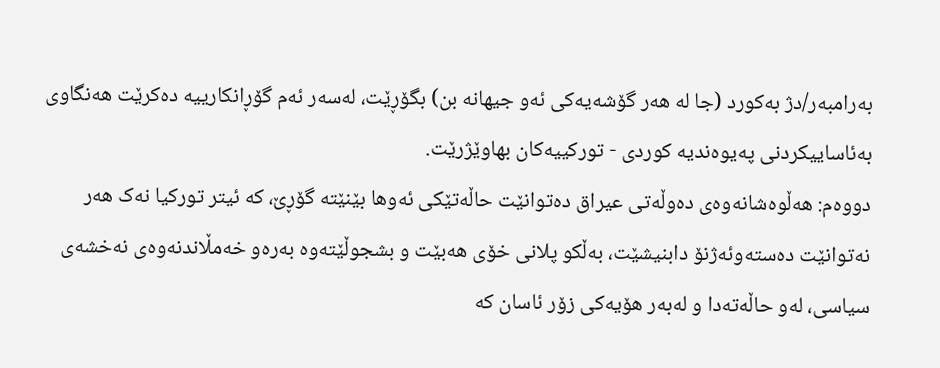به‌‌رامبه‌‌ر/دژ به‌‌کورد (جا له‌‌ هه‌‌ر گۆشه‌‌یه‌‌کی ئه‌‌و جیهانه‌‌ بن) بگۆڕێت، له‌‌سه‌‌ر ئه‌‌م گۆڕانکارییه‌‌ ده‌‌کرێت هه‌‌نگاوی به‌‌ئاساییکردنی په‌‌یوه‌‌ندیه‌‌ کوردی - تورکییه‌‌کان بهاوێژرێت.
دووه‌م: هه‌‌ڵوه‌‌شانه‌‌وه‌‌ی ده‌‌وڵه‌‌تی عیراق ده‌‌توانێت حاڵه‌‌تێکی ئه‌‌وها بێنێته‌‌ گۆڕێ، که‌‌ ئیتر تورکیا نه‌‌ک هه‌‌ر نه‌‌توانێت ده‌‌سته‌و‌ئه‌‌ژنۆ دابنیشێت، به‌‌ڵکو پلانی خۆی هه‌‌بێت ‌و بشجوڵێته‌‌وه‌‌ به‌‌ره‌‌و خه‌‌مڵاندنه‌‌وه‌‌ی نه‌‌خشه‌‌ی سیاسی، له‌‌و حاڵه‌‌ته‌‌دا ‌و‌ له‌‌به‌‌ر هۆیه‌‌کی زۆر ئاسان که‌‌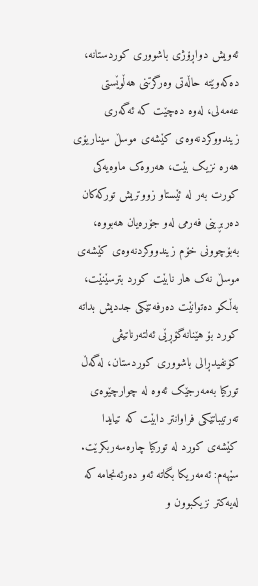ئه‌‌ویش دواڕۆژی باشووری کوردستانه‌‌، ده‌‌که‌‌وێته‌‌ حاڵه‌‌تی وه‌‌رگرتنی هه‌‌ڵوێستی عه‌‌مه‌‌لی، له‌‌وه‌‌ ده‌‌چێت که‌‌ ئه‌‌گه‌‌ری زیندووکردنه‌‌وه‌‌ی کێشه‌‌ی موسڵ سیناریۆی هه‌‌ره‌‌ نزیک بێت، هه‌‌روه‌‌ک ماوه‌‌یه‌‌کی کورت به‌‌ر له‌‌ ئێستا‌و زووتریش تورکه‌‌کان ده‌‌ربڕینی فه‌‌رمی له‌‌و جۆره‌‌یان هه‌‌بووه‌‌، به‌بۆچوونی خۆم زیندووکردنه‌‌وه‌‌ی کێشه‌‌ی موسڵ نه‌‌ک هار نابێت کورد بترسێنێت، به‌‌ڵکو ده‌‌توانێت ده‌‌رفه‌‌تێکی جددیش بداته‌‌ کورد بۆ هێنانه‌‌گۆڕێی ئه‌‌لته‌‌رناتیڤی کۆنفیدڕالی باشووری کوردستان، له‌‌گه‌‌ڵ تورکیا به‌‌مه‌‌رجێک ئه‌‌وه‌‌ له‌‌ چوارچێوه‌‌ی ته‌‌رتیباتێکی فراوانتر دابێت که‌‌ تیایدا کێشه‌‌ی کورد له‌‌ تورکیا چاره‌‌سه‌‌ربکرێت.
سێهه‌م: ئه‌‌مه‌ریکا بگاته‌‌ ئه‌‌و ده‌‌رئه‌‌نجامه‌‌ که‌‌ له‌‌یه‌‌کتر نزیکبوون ‌و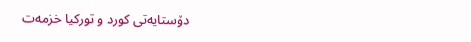دۆستایه‌‌تی کورد ‌و تورکیا خزمه‌‌ت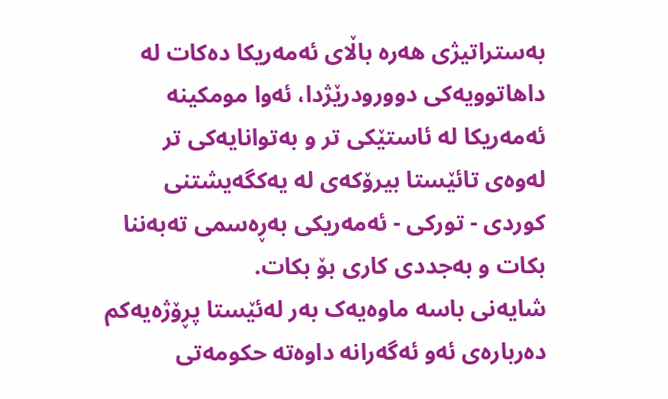به‌‌ستراتیژی هه‌‌ره‌‌ باڵای ئه‌‌مه‌ریکا ده‌‌کات له‌‌ داهاتوویه‌‌کی دوورودرێژدا، ئه‌‌وا مومکینه‌‌ ئه‌‌مه‌ریکا له‌‌ ئاستێکی تر و به‌توانایه‌‌کی تر له‌‌وه‌‌ی تائێستا بیرۆکه‌‌ی له‌‌ یه‌‌کگه‌‌یشتنی کوردی - تورکی - ئه‌‌مه‌ریکی به‌ڕه‌‌سمی ته‌‌به‌‌ننا بکات ‌و‌ به‌جددی کاری بۆ بکات.
شایه‌‌نی باسه‌‌ ماوه‌‌یه‌‌ک به‌‌ر له‌‌ئێستا‌ پڕۆژه‌‌یه‌‌کم ده‌‌رباره‌‌ی ئه‌‌و ئه‌‌گه‌‌رانه‌‌ داوه‌‌ته‌‌ حکومه‌‌تی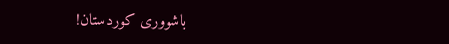باشووری کوردستان!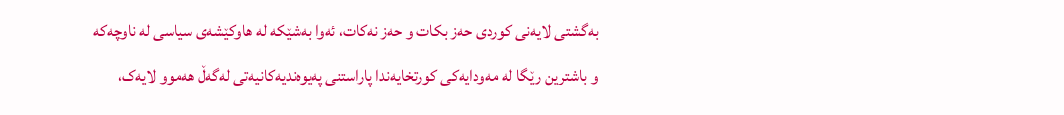به‌گشتی لایه‌‌نی کوردی حه‌‌ز بکات ‌و حه‌‌ز نه‌‌کات، ئه‌‌وا به‌‌شێکه‌‌ له‌‌ هاوکێشه‌‌ی سیاسی له‌‌ ناوچه‌‌که‌ و باشترین رێگا له‌‌ مه‌‌ودایه‌‌کی کورتخایه‌‌ندا پاراستنی په‌‌یوه‌‌ندیه‌‌کانیه‌‌تی له‌‌گه‌‌ڵ هه‌‌موو لایه‌‌ک،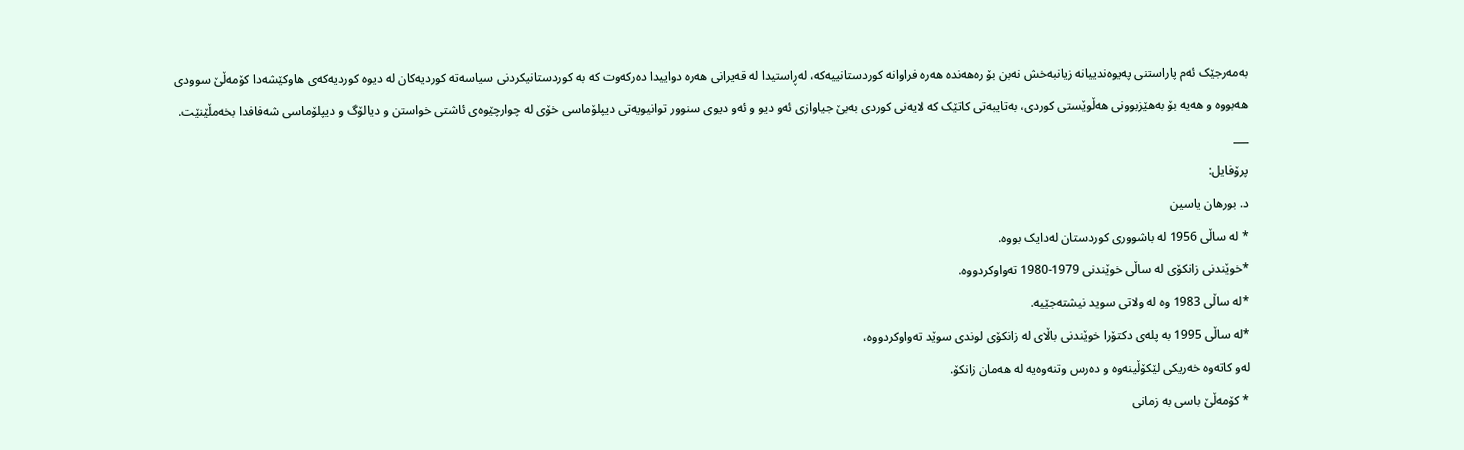به‌‌مه‌‌رجێک ئه‌‌م پاراستنی په‌‌یوه‌‌ندییانه‌‌ زیانبه‌‌خش نه‌‌بن بۆ ره‌‌هه‌‌نده‌‌ هه‌‌ره‌‌ فراوانه‌‌ کوردستانییه‌‌که‌‌، له‌ڕاستیدا له‌ قه‌‌یرانی هه‌‌ره‌‌ دواییدا ده‌‌رکه‌‌وت که‌‌ به‌ کوردستانیکردنی سیاسه‌‌ته‌‌ کوردیه‌‌کان له‌‌ دیوه‌‌ کوردیه‌‌که‌‌ی هاوکێشه‌‌دا کۆمه‌‌ڵێ سوودی هه‌‌بووه‌ و هه‌‌یه‌‌ بۆ به‌‌هێزبوونی هه‌‌ڵوێستی کوردی، به‌تایبه‌‌تی کاتێک که‌‌ لایه‌‌نی کوردی به‌‌بێ جیاوازی ئه‌‌و دیو و ئه‌‌و دیوی سنوور توانیویه‌‌تی دیپلۆماسی خۆی له‌‌ چوارچێوه‌‌ی ئاشتی خواستن ‌و دیالۆگ ‌و دیپلۆماسی شه‌‌فافدا بخه‌‌مڵێنێت.
___
پرۆفایل:
د. بورهان یاسین
* له‌‌ ساڵی‌ 1956 له‌ باشووری کوردستان له‌دایک بووه‌.
*خوێندنی زانکۆی له‌‌ ساڵی خوێندنی 1979-1980 ته‌‌واوکردووه‌.
*له‌‌ ساڵی 1983 وه‌‌ له‌‌ ولاتی سوید نیشته‌‌جێیه‌.
*له‌‌ ساڵی 1995 به‌‌ پله‌‌ی دکتۆرا خوێندنی باڵای له‌‌ زانکۆی لوندی سوێد ته‌‌واوکردووه،‌‌
له‌‌و کاته‌‌وه‌‌ خه‌‌ریکی لێکۆڵینه‌‌وه‌‌ و ده‌‌رس وتنه‌‌وه‌‌یه‌‌ له‌‌ هه‌‌مان زانکۆ.
* کۆمه‌‌ڵێ باسی به‌‌ زمانی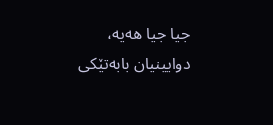جیا جیا هه‌‌یه‌‌، دوایینیان بابه‌‌تێکی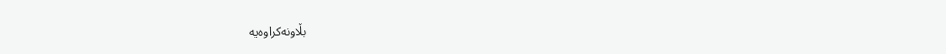بڵاونه‌‌کراوه‌‌یه‌‌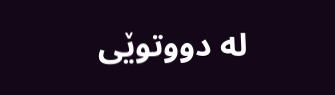له‌‌ دووتوێی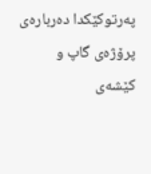په‌‌رتوکێکدا ده‌‌رباره‌‌ی پرۆژه‌‌ی گاپ و کێشه‌‌ی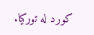کورد له‌‌ تورکیا.